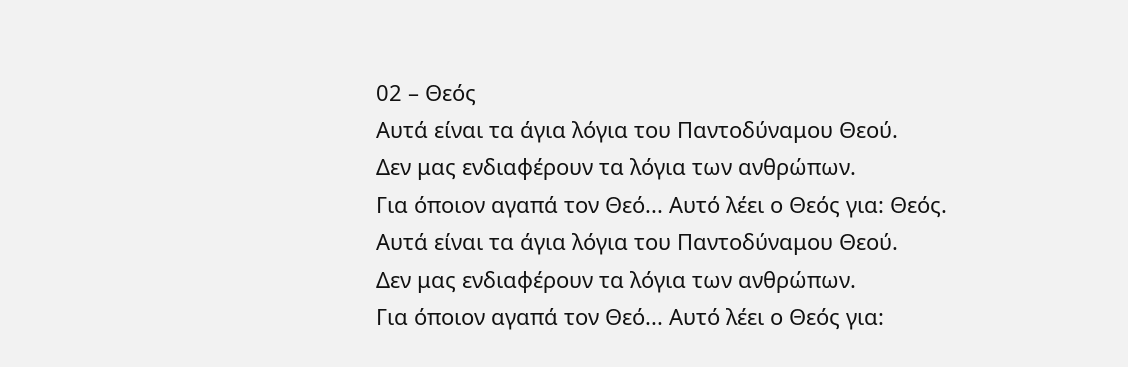02 – Θεός
Αυτά είναι τα άγια λόγια του Παντοδύναμου Θεού.
Δεν μας ενδιαφέρουν τα λόγια των ανθρώπων.
Για όποιον αγαπά τον Θεό... Αυτό λέει ο Θεός για: Θεός.
Αυτά είναι τα άγια λόγια του Παντοδύναμου Θεού.
Δεν μας ενδιαφέρουν τα λόγια των ανθρώπων.
Για όποιον αγαπά τον Θεό... Αυτό λέει ο Θεός για: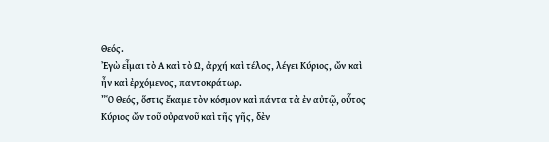Θεός.
Ἐγὼ εἶμαι τὸ Α καὶ τὸ Ω, ἀρχή καὶ τέλος, λέγει Κύριος, ὤν καὶ ἦν καὶ ἐρχόμενος, παντοκράτωρ.
”Ὁ Θεός, ὅστις ἔκαμε τὸν κόσμον καὶ πάντα τὰ ἐν αὐτῷ, οὗτος Κύριος ὤν τοῦ οὐρανοῦ καὶ τῆς γῆς, δὲν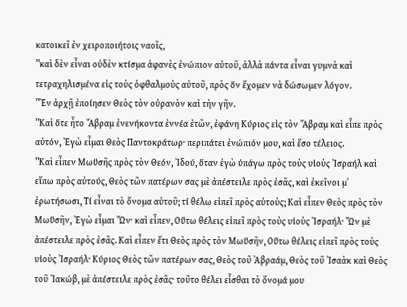κατοικεῖ ἐν χειροποιήτοις ναοῖς,
”καὶ δὲν εἶναι οὐδὲν κτίσμα ἀφανὲς ἐνώπιον αὐτοῦ, ἀλλὰ πάντα εἶναι γυμνὰ καὶ τετραχηλισμένα εἰς τοὺς ὀφθαλμοὺς αὐτοῦ, πρὸς ὅν ἔχομεν νὰ δώσωμεν λόγον.
”Ἐν ἀρχῇ ἐποίησεν Θεὸς τὸν οὐρανὸν καὶ τὴν γῆν.
”Καὶ ὅτε ἦτο Ἄβραμ ἐνενήκοντα ἐννέα ἐτῶν, ἐφάνη Κύριος εἰς τὸν Ἄβραμ καὶ εἶπε πρὸς αὐτόν, Ἐγὼ εἶμαι Θεὸς Παντοκράτωρ· περιπάτει ἐνώπιόν μου, καὶ ἔσο τέλειος.
”Καὶ εἶπεν Μωϋσῆς πρὸς τὸν Θεόν, Ἰδού, ὅταν ἐγὼ ὑπάγω πρὸς τοὺς υἱοὺς Ἰσραήλ καὶ εἴπω πρὸς αὐτούς, Θεὸς τῶν πατέρων σας μὲ ἀπέστειλε πρὸς ἐσᾶς, καὶ ἐκεῖνοι μ᾿ ἐρωτήσωσι, Τί εἶναι τὸ ὄνομα αὐτοῦ; τί θέλω εἰπεῖ πρὸς αὐτοὺς; Καὶ εἶπεν Θεὸς πρὸς τὸν Μωϋσῆν, Ἐγὼ εἶμαι Ὤν· καὶ εἶπεν, Οὕτω θέλεις εἰπεῖ πρὸς τοὺς υἱοὺς Ἰσραήλ· Ὤν μὲ ἀπέστειλε πρὸς ἐσᾶς. Καὶ εἶπεν ἔτι Θεὸς πρὸς τὸν Μωϋσῆν, Οὕτω θέλεις εἰπεῖ πρὸς τοὺς υἱοὺς Ἰσραήλ· Κύριος Θεὸς τῶν πατέρων σας, Θεὸς τοῦ Ἀβραάμ, Θεὸς τοῦ Ἰσαὰκ καὶ Θεὸς τοῦ Ἰακώβ, μὲ ἀπέστειλε πρὸς ἐσᾶς· τοῦτο θέλει εἶσθαι τὸ ὄνομά μου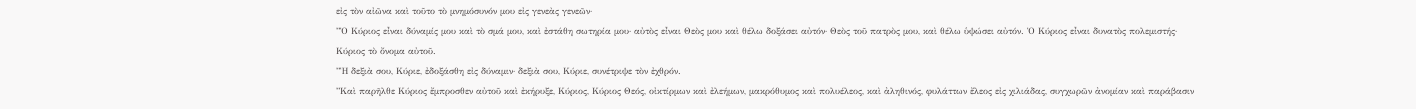εἰς τὸν αἰῶνα καὶ τοῦτο τὸ μνημόσυνόν μου εἰς γενεὰς γενεῶν·
”Ὁ Κύριος εἶναι δύναμίς μου καὶ τὸ σμά μου, καὶ ἐστάθη σωτηρία μου· αὐτὸς εἶναι Θεὸς μου καὶ θέλω δοξάσει αὐτόν· Θεὸς τοῦ πατρὸς μου, καὶ θέλω ὑψώσει αὐτόν. Ὁ Κύριος εἶναι δυνατὸς πολεμιστής· Κύριος τὸ ὄνομα αὐτοῦ.
”Ἡ δεξιὰ σου, Κύριε, ἐδοξάσθη εἰς δύναμιν· δεξιὰ σου, Κύριε, συνέτριψε τὸν ἐχθρόν.
”Καὶ παρῆλθε Κύριος ἔμπροσθεν αὐτοῦ καὶ ἐκήρυξε, Κύριος, Κύριος Θεός, οἰκτίρμων καὶ ἐλεήμων, μακρόθυμος καὶ πολυέλεος, καὶ ἀληθινός, φυλάττων ἔλεος εἰς χιλιάδας, συγχωρῶν ἀνομίαν καὶ παράβασιν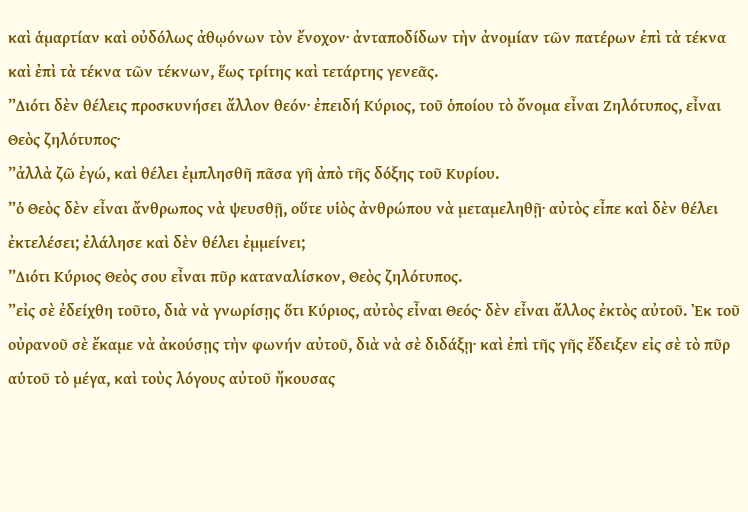καὶ ἁμαρτίαν καὶ οὐδόλως ἀθῳόνων τὸν ἔνοχον· ἀνταποδίδων τὴν ἀνομίαν τῶν πατέρων ἐπὶ τὰ τέκνα καὶ ἐπὶ τὰ τέκνα τῶν τέκνων, ἕως τρίτης καὶ τετάρτης γενεᾶς.
”Διότι δὲν θέλεις προσκυνήσει ἄλλον θεόν· ἐπειδή Κύριος, τοῦ ὁποίου τὸ ὄνομα εἶναι Ζηλότυπος, εἶναι Θεὸς ζηλότυπος·
”ἀλλὰ ζῶ ἐγώ, καὶ θέλει ἐμπλησθῆ πᾶσα γῆ ἀπὸ τῆς δόξης τοῦ Κυρίου.
”ὁ Θεὸς δὲν εἶναι ἄνθρωπος νὰ ψευσθῇ, οὕτε υἱὸς ἀνθρώπου νὰ μεταμεληθῇ· αὐτὸς εἶπε καὶ δὲν θέλει ἐκτελέσει; ἐλάλησε καὶ δὲν θέλει ἐμμείνει;
”Διότι Κύριος Θεὸς σου εἶναι πῦρ καταναλίσκον, Θεὸς ζηλότυπος.
”εἰς σὲ ἐδείχθη τοῦτο, διὰ νὰ γνωρίσῃς ὅτι Κύριος, αὐτὸς εἶναι Θεός· δὲν εἶναι ἄλλος ἐκτὸς αὐτοῦ. Ἐκ τοῦ οὐρανοῦ σὲ ἔκαμε νὰ ἀκούσῃς τὴν φωνήν αὐτοῦ, διὰ νὰ σὲ διδάξῃ· καὶ ἐπὶ τῆς γῆς ἔδειξεν εἰς σὲ τὸ πῦρ αὑτοῦ τὸ μέγα, καὶ τοὺς λόγους αὐτοῦ ἤκουσας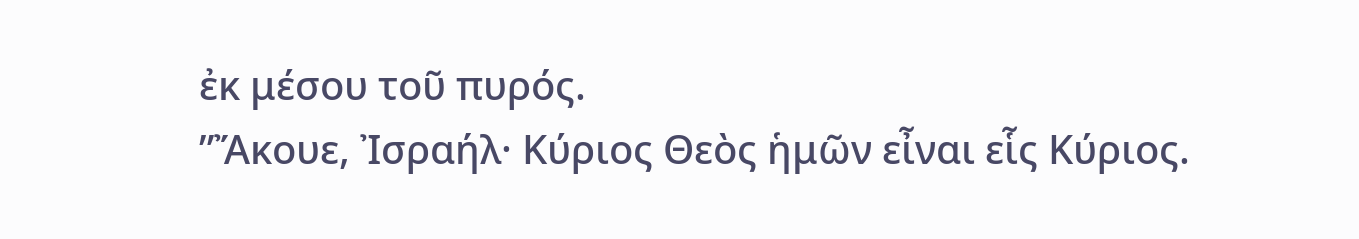ἐκ μέσου τοῦ πυρός.
”Ἄκουε, Ἰσραήλ· Κύριος Θεὸς ἡμῶν εἶναι εἷς Κύριος.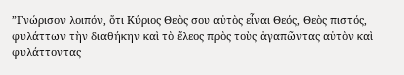”Γνώρισον λοιπόν, ὅτι Κύριος Θεὸς σου αὐτὸς εἶναι Θεός, Θεὸς πιστός, φυλάττων τὴν διαθήκην καὶ τὸ ἔλεος πρὸς τοὺς ἀγαπῶντας αὐτὸν καὶ φυλάττοντας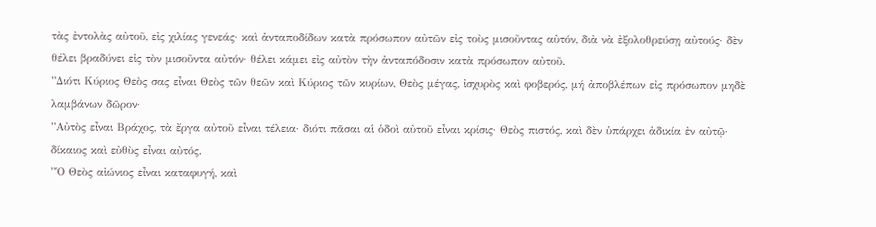τὰς ἐντολὰς αὐτοῦ, εἰς χιλίας γενεάς· καὶ ἀνταποδίδων κατὰ πρόσωπον αὐτῶν εἰς τοὺς μισοῦντας αὐτόν, διὰ νὰ ἐξολοθρεύσῃ αὐτούς· δὲν θέλει βραδύνει εἰς τὸν μισοῦντα αὐτόν· θέλει κάμει εἰς αὐτὸν τὴν ἀνταπόδοσιν κατὰ πρόσωπον αὐτοῦ.
”Διότι Κύριος Θεὸς σας εἶναι Θεὸς τῶν θεῶν καὶ Κύριος τῶν κυρίων, Θεὸς μέγας, ἰσχυρὸς καὶ φοβερός, μή ἀποβλέπων εἰς πρόσωπον μηδὲ λαμβάνων δῶρον·
”Αὐτὸς εἶναι Βράχος, τὰ ἔργα αὐτοῦ εἶναι τέλεια· διότι πᾶσαι αἱ ὁδοὶ αὐτοῦ εἶναι κρίσις· Θεὸς πιστός, καὶ δὲν ὑπάρχει ἀδικία ἐν αὐτῷ· δίκαιος καὶ εὐθὺς εἶναι αὐτός.
”Ὁ Θεὸς αἰώνιος εἶναι καταφυγή, καὶ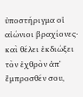ὑποστήριγμα οἱ αἰώνιοι βραχίονες· καὶ θέλει ἐκδιώξει τὸν ἐχθρὸν ἀπ᾿ ἔμπροσθέν σου,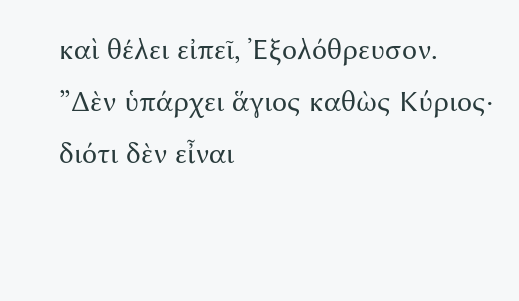καὶ θέλει εἰπεῖ, Ἐξολόθρευσον.
”Δὲν ὑπάρχει ἅγιος καθὼς Κύριος· διότι δὲν εἶναι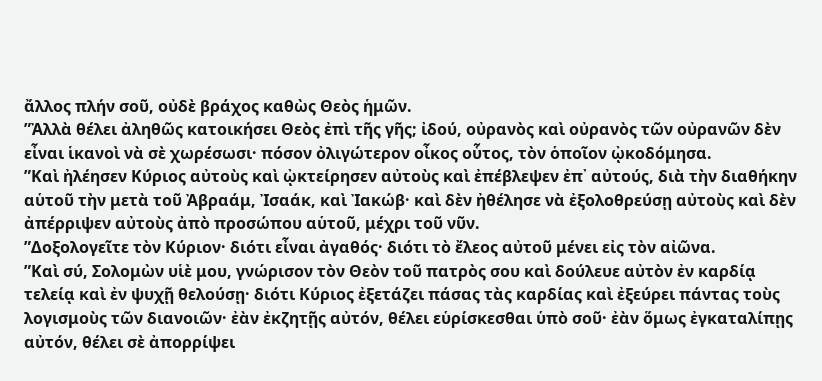ἄλλος πλήν σοῦ, οὐδὲ βράχος καθὼς Θεὸς ἡμῶν.
”Ἀλλὰ θέλει ἀληθῶς κατοικήσει Θεὸς ἐπὶ τῆς γῆς; ἰδού, οὐρανὸς καὶ οὐρανὸς τῶν οὐρανῶν δὲν εἶναι ἱκανοὶ νὰ σὲ χωρέσωσι· πόσον ὀλιγώτερον οἶκος οὗτος, τὸν ὁποῖον ᾠκοδόμησα.
”Καὶ ἠλέησεν Κύριος αὐτοὺς καὶ ᾠκτείρησεν αὐτοὺς καὶ ἐπέβλεψεν ἐπ᾿ αὐτούς, διὰ τὴν διαθήκην αὑτοῦ τὴν μετὰ τοῦ Ἀβραάμ, Ἰσαάκ, καὶ Ἰακώβ· καὶ δὲν ἠθέλησε νὰ ἐξολοθρεύσῃ αὐτοὺς καὶ δὲν ἀπέρριψεν αὐτοὺς ἀπὸ προσώπου αὑτοῦ, μέχρι τοῦ νῦν.
”Δοξολογεῖτε τὸν Κύριον· διότι εἶναι ἀγαθός· διότι τὸ ἔλεος αὐτοῦ μένει εἰς τὸν αἰῶνα.
”Καὶ σύ, Σολομὼν υἱὲ μου, γνώρισον τὸν Θεὸν τοῦ πατρὸς σου καὶ δούλευε αὐτὸν ἐν καρδίᾳ τελείᾳ καὶ ἐν ψυχῇ θελούσῃ· διότι Κύριος ἐξετάζει πάσας τὰς καρδίας καὶ ἐξεύρει πάντας τοὺς λογισμοὺς τῶν διανοιῶν· ἐὰν ἐκζητῇς αὐτόν, θέλει εὑρίσκεσθαι ὑπὸ σοῦ· ἐὰν ὅμως ἐγκαταλίπῃς αὐτόν, θέλει σὲ ἀπορρίψει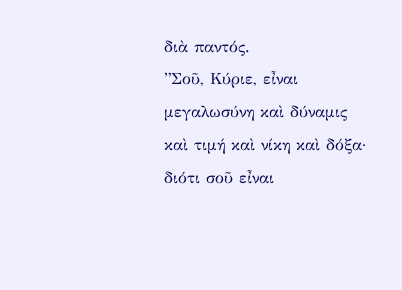διὰ παντός.
”Σοῦ, Κύριε, εἶναι μεγαλωσύνη καὶ δύναμις καὶ τιμή καὶ νίκη καὶ δόξα· διότι σοῦ εἶναι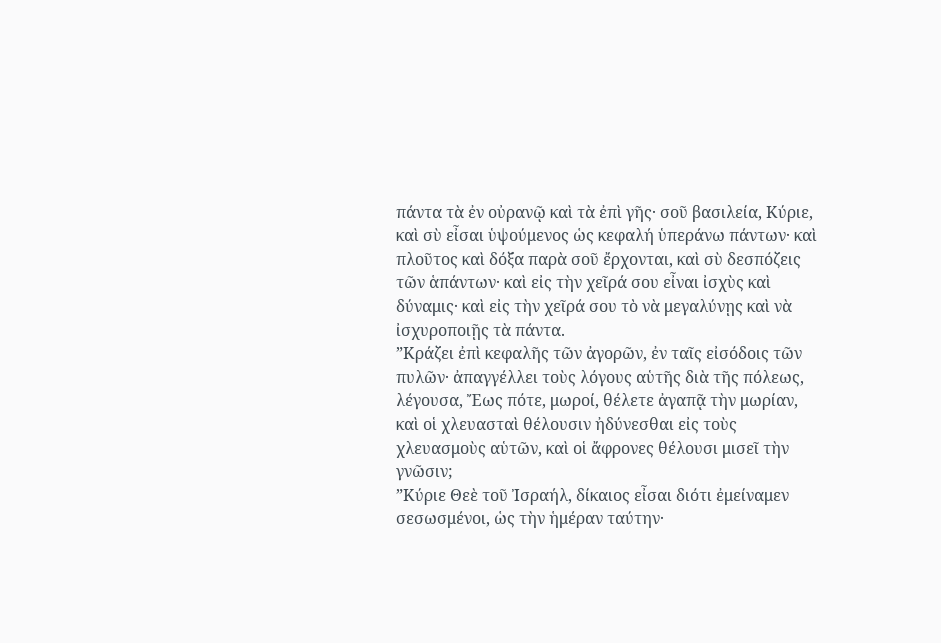πάντα τὰ ἐν οὐρανῷ καὶ τὰ ἐπὶ γῆς· σοῦ βασιλεία, Κύριε, καὶ σὺ εἶσαι ὑψούμενος ὡς κεφαλή ὑπεράνω πάντων· καὶ πλοῦτος καὶ δόξα παρὰ σοῦ ἔρχονται, καὶ σὺ δεσπόζεις τῶν ἁπάντων· καὶ εἰς τὴν χεῖρά σου εἶναι ἰσχὺς καὶ δύναμις· καὶ εἰς τὴν χεῖρά σου τὸ νὰ μεγαλύνῃς καὶ νὰ ἰσχυροποιῇς τὰ πάντα.
”Κράζει ἐπὶ κεφαλῆς τῶν ἀγορῶν, ἐν ταῖς εἰσόδοις τῶν πυλῶν· ἀπαγγέλλει τοὺς λόγους αὑτῆς διὰ τῆς πόλεως, λέγουσα, Ἔως πότε, μωροί, θέλετε ἀγαπᾷ τὴν μωρίαν, καὶ οἱ χλευασταὶ θέλουσιν ἠδύνεσθαι εἰς τοὺς χλευασμοὺς αὑτῶν, καὶ οἱ ἄφρονες θέλουσι μισεῖ τὴν γνῶσιν;
”Κύριε Θεὲ τοῦ Ἰσραήλ, δίκαιος εἶσαι διότι ἐμείναμεν σεσωσμένοι, ὡς τὴν ἡμέραν ταύτην·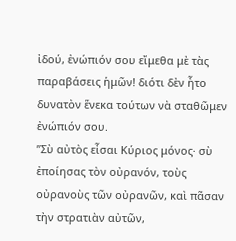ἰδού, ἐνώπιόν σου εἴμεθα μὲ τὰς παραβάσεις ἡμῶν! διότι δὲν ἦτο δυνατὸν ἕνεκα τούτων νὰ σταθῶμεν ἐνώπιόν σου.
”Σὺ αὐτὸς εἶσαι Κύριος μόνος· σὺ ἐποίησας τὸν οὐρανόν, τοὺς οὐρανοὺς τῶν οὐρανῶν, καὶ πᾶσαν τὴν στρατιὰν αὐτῶν,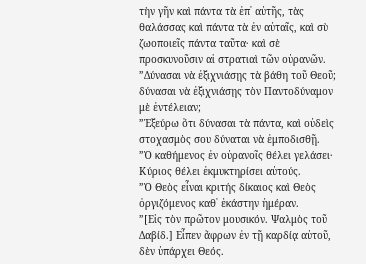τὴν γῆν καὶ πάντα τὰ ἐπ᾿ αὐτῆς, τὰς θαλάσσας καὶ πάντα τὰ ἐν αὐταῖς, καὶ σὺ ζωοποιεῖς πάντα ταῦτα· καὶ σὲ προσκυνοῦσιν αἱ στρατιαὶ τῶν οὐρανῶν.
”Δύνασαι νὰ ἐξιχνιάσῃς τὰ βάθη τοῦ Θεοῦ; δύνασαι νὰ ἐξιχνιάσῃς τὸν Παντοδύναμον μὲ ἐντέλειαν;
”Ἐξεύρω ὅτι δύνασαι τὰ πάντα, καὶ οὐδεὶς στοχασμὸς σου δύναται νὰ ἐμποδισθῇ.
”Ὁ καθήμενος ἐν οὐρανοῖς θέλει γελάσει· Κύριος θέλει ἐκμυκτηρίσει αὐτούς.
”Ὁ Θεὸς εἶναι κριτής δίκαιος καὶ Θεὸς ὀργιζόμενος καθ᾿ ἑκάστην ἡμέραν.
”[Εἰς τὸν πρῶτον μουσικόν. Ψαλμὸς τοῦ Δαβίδ.] Εἶπεν ἄφρων ἐν τῇ καρδίᾳ αὑτοῦ, δὲν ὑπάρχει Θεός.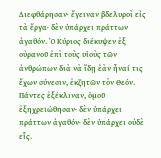Διεφθάρησαν· ἔγειναν βδελυροὶ εἰς τὰ ἔργα· δὲν ὑπάρχει πράττων ἀγαθόν. Ὁ Κύριος διέκυψεν ἐξ οὐρανοῦ ἐπὶ τοὺς υἱοὺς τῶν ἀνθρώπων διὰ νὰ ἴδῃ ἐὰν ἦναί τις ἔχων σύνεσιν, ἐκζητῶν τὸν Θεόν. Πάντες ἐξέκλιναν, ὁμοῦ ἐξηχρειώθησαν· δὲν ὑπάρχει πράττων ἀγαθόν· δὲν ὑπάρχει οὐδὲ εἷς.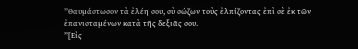”Θαυμάστωσον τὰ ἐλέη σου, σὺ σώζων τοὺς ἐλπίζοντας ἐπὶ σὲ ἐκ τῶν ἐπανισταμένων κατὰ τῆς δεξιᾶς σου.
”[Εἰς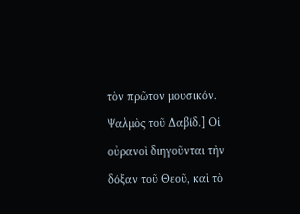τὸν πρῶτον μουσικόν. Ψαλμὸς τοῦ Δαβίδ.] Οἱ οὐρανοὶ διηγοῦνται τὴν δόξαν τοῦ Θεοῦ, καὶ τὸ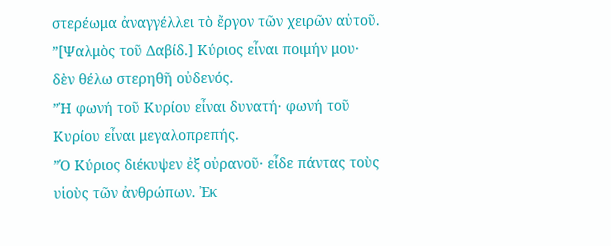στερέωμα ἀναγγέλλει τὸ ἔργον τῶν χειρῶν αὐτοῦ.
”[Ψαλμὸς τοῦ Δαβίδ.] Κύριος εἶναι ποιμήν μου· δὲν θέλω στερηθῆ οὐδενός.
”Ἡ φωνή τοῦ Κυρίου εἶναι δυνατή· φωνή τοῦ Κυρίου εἶναι μεγαλοπρεπής.
”Ὁ Κύριος διέκυψεν ἐξ οὐρανοῦ· εἶδε πάντας τοὺς υἱοὺς τῶν ἀνθρώπων. Ἐκ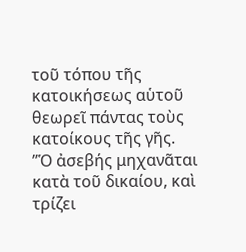τοῦ τόπου τῆς κατοικήσεως αὑτοῦ θεωρεῖ πάντας τοὺς κατοίκους τῆς γῆς.
”Ὁ ἀσεβής μηχανᾶται κατὰ τοῦ δικαίου, καὶ τρίζει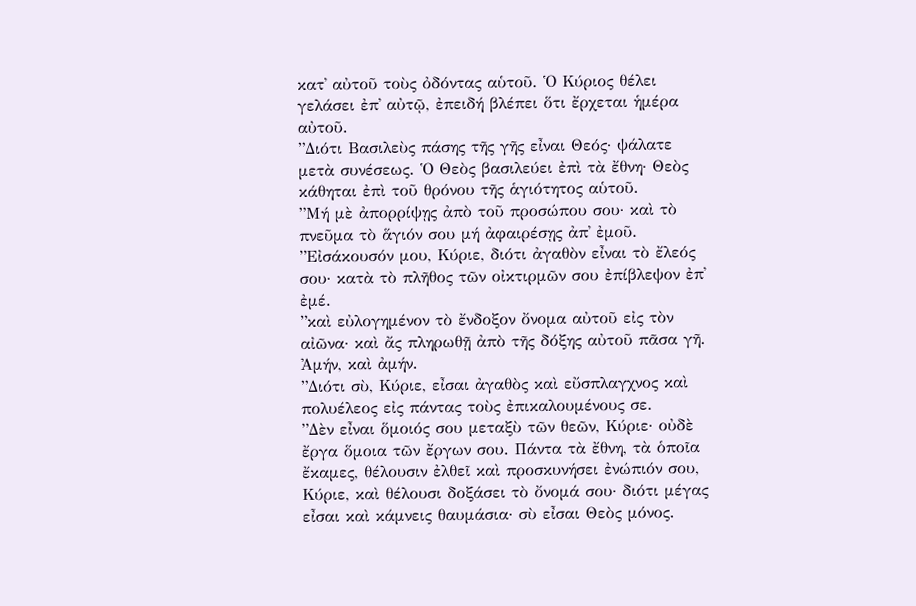κατ᾿ αὐτοῦ τοὺς ὀδόντας αὑτοῦ. Ὁ Κύριος θέλει γελάσει ἐπ᾿ αὐτῷ, ἐπειδή βλέπει ὅτι ἔρχεται ἡμέρα αὐτοῦ.
”Διότι Βασιλεὺς πάσης τῆς γῆς εἶναι Θεός· ψάλατε μετὰ συνέσεως. Ὁ Θεὸς βασιλεύει ἐπὶ τὰ ἔθνη· Θεὸς κάθηται ἐπὶ τοῦ θρόνου τῆς ἁγιότητος αὑτοῦ.
”Μή μὲ ἀπορρίψῃς ἀπὸ τοῦ προσώπου σου· καὶ τὸ πνεῦμα τὸ ἅγιόν σου μή ἀφαιρέσῃς ἀπ᾿ ἐμοῦ.
”Εἰσάκουσόν μου, Κύριε, διότι ἀγαθὸν εἶναι τὸ ἔλεός σου· κατὰ τὸ πλῆθος τῶν οἰκτιρμῶν σου ἐπίβλεψον ἐπ᾿ ἐμέ.
”καὶ εὐλογημένον τὸ ἔνδοξον ὄνομα αὐτοῦ εἰς τὸν αἰῶνα· καὶ ἄς πληρωθῇ ἀπὸ τῆς δόξης αὐτοῦ πᾶσα γῆ. Ἀμήν, καὶ ἀμήν.
”Διότι σὺ, Κύριε, εἶσαι ἀγαθὸς καὶ εὔσπλαγχνος καὶ πολυέλεος εἰς πάντας τοὺς ἐπικαλουμένους σε.
”Δὲν εἶναι ὅμοιός σου μεταξὺ τῶν θεῶν, Κύριε· οὐδὲ ἔργα ὅμοια τῶν ἔργων σου. Πάντα τὰ ἔθνη, τὰ ὁποῖα ἔκαμες, θέλουσιν ἐλθεῖ καὶ προσκυνήσει ἐνώπιόν σου, Κύριε, καὶ θέλουσι δοξάσει τὸ ὄνομά σου· διότι μέγας εἶσαι καὶ κάμνεις θαυμάσια· σὺ εἶσαι Θεὸς μόνος.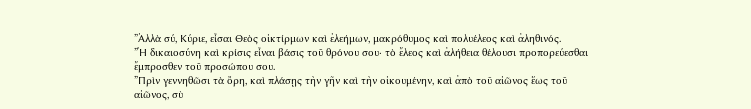”Ἀλλὰ σύ, Κύριε, εἶσαι Θεὸς οἰκτίρμων καὶ ἐλεήμων, μακρόθυμος καὶ πολυέλεος καὶ ἀληθινός.
”Ἡ δικαιοσύνη καὶ κρίσις εἶναι βάσις τοῦ θρόνου σου· τὸ ἔλεος καὶ ἀλήθεια θέλουσι προπορεύεσθαι ἔμπροσθεν τοῦ προσώπου σου.
”Πρὶν γεννηθῶσι τὰ ὄρη, καὶ πλάσῃς τὴν γῆν καὶ τὴν οἰκουμένην, καὶ ἀπὸ τοῦ αἰῶνος ἕως τοῦ αἰῶνος, σὺ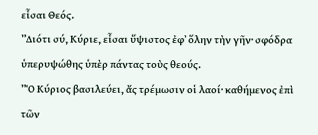εἶσαι Θεός.
”Διότι σύ, Κύριε, εἶσαι ὕψιστος ἐφ᾿ ὅλην τὴν γῆν· σφόδρα ὑπερυψώθης ὑπὲρ πάντας τοὺς θεούς.
”Ὁ Κύριος βασιλεύει, ἄς τρέμωσιν οἱ λαοί· καθήμενος ἐπὶ τῶν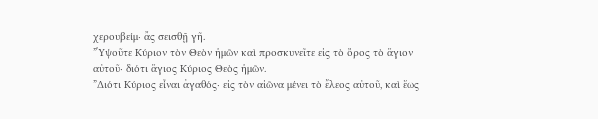χερουβείμ· ἄς σεισθῇ γῆ.
”Ὑψοῦτε Κύριον τὸν Θεὸν ἡμῶν καὶ προσκυνεῖτε εἰς τὸ ὄρος τὸ ἅγιον αὐτοῦ· διότι ἅγιος Κύριος Θεὸς ἡμῶν.
”Διότι Κύριος εἶναι ἀγαθός· εἰς τὸν αἰῶνα μένει τὸ ἔλεος αὐτοῦ, καὶ ἕως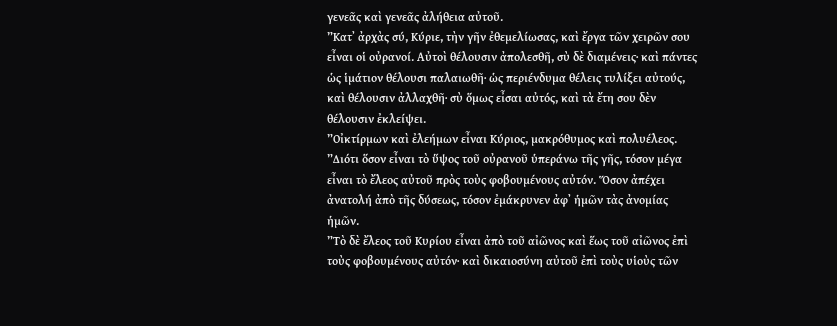γενεᾶς καὶ γενεᾶς ἀλήθεια αὐτοῦ.
”Κατ᾿ ἀρχὰς σύ, Κύριε, τὴν γῆν ἐθεμελίωσας, καὶ ἔργα τῶν χειρῶν σου εἶναι οἱ οὐρανοί. Αὐτοὶ θέλουσιν ἀπολεσθῆ, σὺ δὲ διαμένεις· καὶ πάντες ὡς ἱμάτιον θέλουσι παλαιωθῆ· ὡς περιένδυμα θέλεις τυλίξει αὐτούς, καὶ θέλουσιν ἀλλαχθῆ· σὺ ὅμως εἶσαι αὐτός, καὶ τὰ ἔτη σου δὲν θέλουσιν ἐκλείψει.
”Οἰκτίρμων καὶ ἐλεήμων εἶναι Κύριος, μακρόθυμος καὶ πολυέλεος.
”Διότι ὅσον εἶναι τὸ ὕψος τοῦ οὐρανοῦ ὑπεράνω τῆς γῆς, τόσον μέγα εἶναι τὸ ἔλεος αὐτοῦ πρὸς τοὺς φοβουμένους αὐτόν. Ὅσον ἀπέχει ἀνατολή ἀπὸ τῆς δύσεως, τόσον ἐμάκρυνεν ἀφ᾿ ἡμῶν τὰς ἀνομίας ἡμῶν.
”Τὸ δὲ ἔλεος τοῦ Κυρίου εἶναι ἀπὸ τοῦ αἰῶνος καὶ ἕως τοῦ αἰῶνος ἐπὶ τοὺς φοβουμένους αὐτόν· καὶ δικαιοσύνη αὐτοῦ ἐπὶ τοὺς υἱοὺς τῶν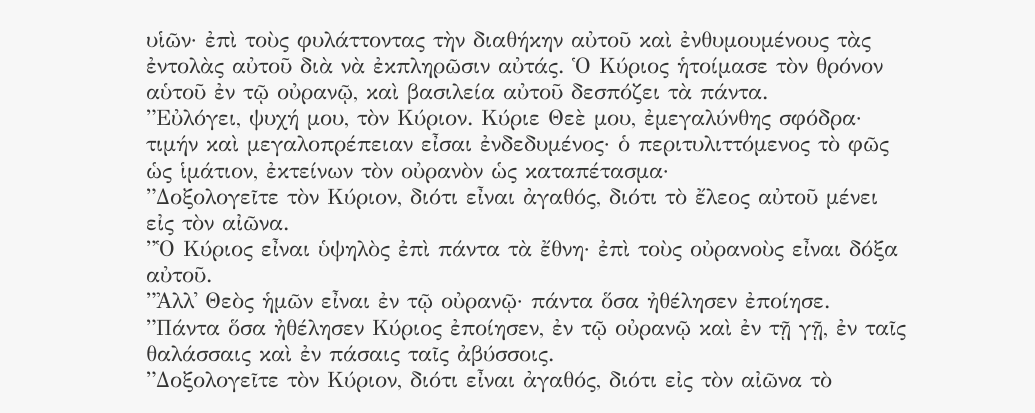υἱῶν· ἐπὶ τοὺς φυλάττοντας τὴν διαθήκην αὐτοῦ καὶ ἐνθυμουμένους τὰς ἐντολὰς αὐτοῦ διὰ νὰ ἐκπληρῶσιν αὐτάς. Ὁ Κύριος ἡτοίμασε τὸν θρόνον αὑτοῦ ἐν τῷ οὐρανῷ, καὶ βασιλεία αὐτοῦ δεσπόζει τὰ πάντα.
”Εὐλόγει, ψυχή μου, τὸν Κύριον. Κύριε Θεὲ μου, ἐμεγαλύνθης σφόδρα· τιμήν καὶ μεγαλοπρέπειαν εἶσαι ἐνδεδυμένος· ὁ περιτυλιττόμενος τὸ φῶς ὡς ἱμάτιον, ἐκτείνων τὸν οὐρανὸν ὡς καταπέτασμα·
”Δοξολογεῖτε τὸν Κύριον, διότι εἶναι ἀγαθός, διότι τὸ ἔλεος αὐτοῦ μένει εἰς τὸν αἰῶνα.
”Ὁ Κύριος εἶναι ὑψηλὸς ἐπὶ πάντα τὰ ἔθνη· ἐπὶ τοὺς οὐρανοὺς εἶναι δόξα αὐτοῦ.
”Ἀλλ᾿ Θεὸς ἡμῶν εἶναι ἐν τῷ οὐρανῷ· πάντα ὅσα ἠθέλησεν ἐποίησε.
”Πάντα ὅσα ἠθέλησεν Κύριος ἐποίησεν, ἐν τῷ οὐρανῷ καὶ ἐν τῇ γῇ, ἐν ταῖς θαλάσσαις καὶ ἐν πάσαις ταῖς ἀβύσσοις.
”Δοξολογεῖτε τὸν Κύριον, διότι εἶναι ἀγαθός, διότι εἰς τὸν αἰῶνα τὸ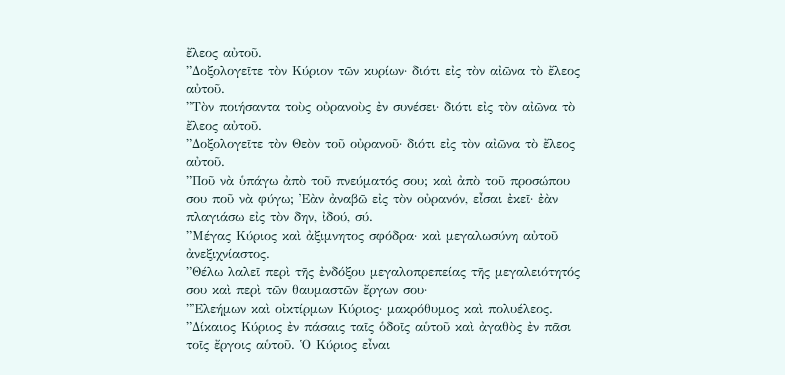ἔλεος αὐτοῦ.
”Δοξολογεῖτε τὸν Κύριον τῶν κυρίων· διότι εἰς τὸν αἰῶνα τὸ ἔλεος αὐτοῦ.
”Τὸν ποιήσαντα τοὺς οὐρανοὺς ἐν συνέσει· διότι εἰς τὸν αἰῶνα τὸ ἔλεος αὐτοῦ.
”Δοξολογεῖτε τὸν Θεὸν τοῦ οὐρανοῦ· διότι εἰς τὸν αἰῶνα τὸ ἔλεος αὐτοῦ.
”Ποῦ νὰ ὑπάγω ἀπὸ τοῦ πνεύματός σου; καὶ ἀπὸ τοῦ προσώπου σου ποῦ νὰ φύγω; Ἐὰν ἀναβῶ εἰς τὸν οὐρανόν, εἶσαι ἐκεῖ· ἐὰν πλαγιάσω εἰς τὸν δην, ἰδού, σύ.
”Μέγας Κύριος καὶ ἀξιμνητος σφόδρα· καὶ μεγαλωσύνη αὐτοῦ ἀνεξιχνίαστος.
”Θέλω λαλεῖ περὶ τῆς ἐνδόξου μεγαλοπρεπείας τῆς μεγαλειότητός σου καὶ περὶ τῶν θαυμαστῶν ἔργων σου·
”Ἐλεήμων καὶ οἰκτίρμων Κύριος· μακρόθυμος καὶ πολυέλεος.
”Δίκαιος Κύριος ἐν πάσαις ταῖς ὁδοῖς αὑτοῦ καὶ ἀγαθὸς ἐν πᾶσι τοῖς ἔργοις αὑτοῦ. Ὁ Κύριος εἶναι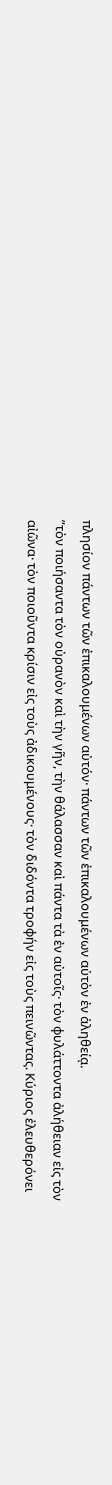πλησίον πάντων τῶν ἐπικαλουμένων αὐτόν· πάντων τῶν ἐπικαλουμένων αὐτὸν ἐν ἀληθείᾳ.
”τὸν ποιήσαντα τὸν οὐρανὸν καὶ τὴν γῆν, τὴν θάλασσαν καὶ πάντα τὰ ἐν αὐτοῖς· τὸν φυλάττοντα ἀλήθειαν εἰς τὸν αἰῶνα· τὸν ποιοῦντα κρίσιν εἰς τοὺς ἀδικουμένους· τὸν διδόντα τροφήν εἰς τοὺς πεινῶντας. Κύριος ἐλευθερόνει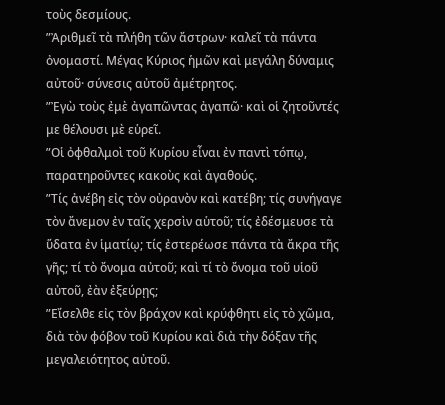τοὺς δεσμίους.
”Ἀριθμεῖ τὰ πλήθη τῶν ἄστρων· καλεῖ τὰ πάντα ὀνομαστί. Μέγας Κύριος ἡμῶν καὶ μεγάλη δύναμις αὐτοῦ· σύνεσις αὐτοῦ ἀμέτρητος.
”Ἐγὼ τοὺς ἐμὲ ἀγαπῶντας ἀγαπῶ· καὶ οἱ ζητοῦντές με θέλουσι μὲ εὑρεῖ.
”Οἱ ὀφθαλμοὶ τοῦ Κυρίου εἶναι ἐν παντὶ τόπῳ, παρατηροῦντες κακοὺς καὶ ἀγαθούς.
”Τίς ἀνέβη εἰς τὸν οὐρανὸν καὶ κατέβη; τίς συνήγαγε τὸν ἄνεμον ἐν ταῖς χερσὶν αὑτοῦ; τίς ἐδέσμευσε τὰ ὕδατα ἐν ἱματίῳ; τίς ἐστερέωσε πάντα τὰ ἄκρα τῆς γῆς; τί τὸ ὄνομα αὐτοῦ; καὶ τί τὸ ὄνομα τοῦ υἱοῦ αὐτοῦ, ἐὰν ἐξεύρῃς;
”Εἴσελθε εἰς τὸν βράχον καὶ κρύφθητι εἰς τὸ χῶμα, διὰ τὸν φόβον τοῦ Κυρίου καὶ διὰ τὴν δόξαν τῆς μεγαλειότητος αὐτοῦ.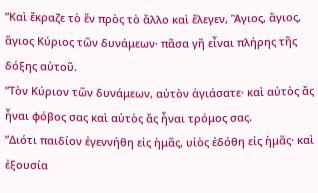”Καὶ ἔκραζε τὸ ἕν πρὸς τὸ ἄλλο καὶ ἔλεγεν, Ἃγιος, ἅγιος, ἅγιος Κύριος τῶν δυνάμεων· πᾶσα γῆ εἶναι πλήρης τῆς δόξης αὐτοῦ.
”Τὸν Κύριον τῶν δυνάμεων, αὐτὸν ἁγιάσατε· καὶ αὐτὸς ἄς ἦναι φόβος σας καὶ αὐτὸς ἄς ἦναι τρόμος σας.
”Διότι παιδίον ἐγεννήθη εἰς ἡμᾶς, υἱὸς ἐδόθη εἰς ἡμᾶς· καὶ ἐξουσία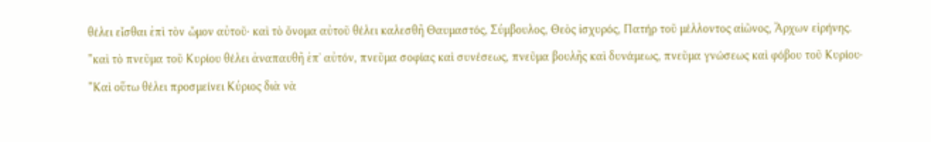θέλει εἶσθαι ἐπὶ τὸν ὦμον αὐτοῦ· καὶ τὸ ὄνομα αὐτοῦ θέλει καλεσθῆ Θαυμαστός, Σύμβουλος, Θεὸς ἰσχυρός, Πατήρ τοῦ μέλλοντος αἰῶνος, Ἄρχων εἰρήνης.
”καὶ τὸ πνεῦμα τοῦ Κυρίου θέλει ἀναπαυθῆ ἐπ᾿ αὐτόν, πνεῦμα σοφίας καὶ συνέσεως, πνεῦμα βουλῆς καὶ δυνάμεως, πνεῦμα γνώσεως καὶ φόβου τοῦ Κυρίου·
”Καὶ οὕτω θέλει προσμείνει Κύριος διὰ νὰ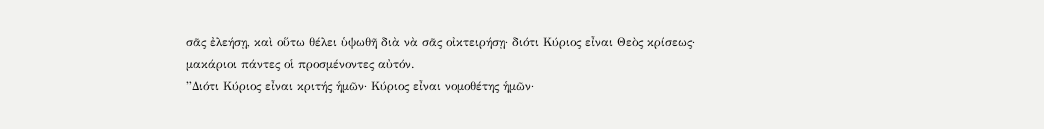σᾶς ἐλεήσῃ, καὶ οὕτω θέλει ὑψωθῆ διὰ νὰ σᾶς οἰκτειρήσῃ· διότι Κύριος εἶναι Θεὸς κρίσεως· μακάριοι πάντες οἱ προσμένοντες αὐτόν.
”Διότι Κύριος εἶναι κριτής ἡμῶν· Κύριος εἶναι νομοθέτης ἡμῶν·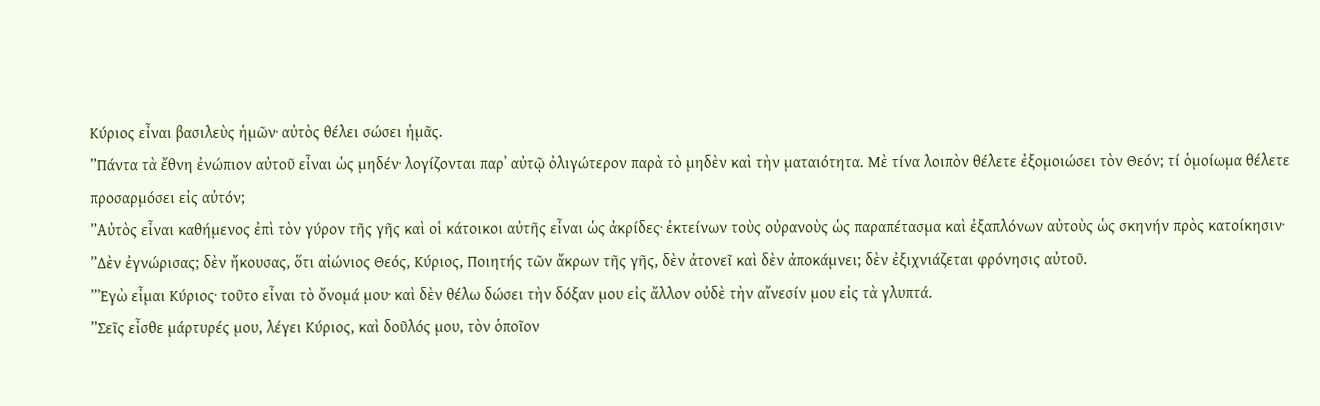Κύριος εἶναι βασιλεὺς ἡμῶν· αὐτὸς θέλει σώσει ἡμᾶς.
”Πάντα τὰ ἔθνη ἐνώπιον αὐτοῦ εἶναι ὡς μηδέν· λογίζονται παρ᾿ αὐτῷ ὀλιγώτερον παρὰ τὸ μηδὲν καὶ τὴν ματαιότητα. Μὲ τίνα λοιπὸν θέλετε ἐξομοιώσει τὸν Θεόν; τί ὁμοίωμα θέλετε προσαρμόσει εἰς αὐτόν;
”Αὐτὸς εἶναι καθήμενος ἐπὶ τὸν γύρον τῆς γῆς καὶ οἱ κάτοικοι αὐτῆς εἶναι ὡς ἀκρίδες· ἐκτείνων τοὺς οὐρανοὺς ὡς παραπέτασμα καὶ ἐξαπλόνων αὐτοὺς ὡς σκηνήν πρὸς κατοίκησιν·
”Δὲν ἐγνώρισας; δὲν ἤκουσας, ὅτι αἰώνιος Θεός, Κύριος, Ποιητής τῶν ἄκρων τῆς γῆς, δὲν ἀτονεῖ καὶ δὲν ἀποκάμνει; δὲν ἐξιχνιάζεται φρόνησις αὐτοῦ.
”Ἐγὼ εἶμαι Κύριος· τοῦτο εἶναι τὸ ὄνομά μου· καὶ δὲν θέλω δώσει τὴν δόξαν μου εἰς ἄλλον οὐδὲ τὴν αἴνεσίν μου εἰς τὰ γλυπτά.
”Σεῖς εἶσθε μάρτυρές μου, λέγει Κύριος, καὶ δοῦλός μου, τὸν ὁποῖον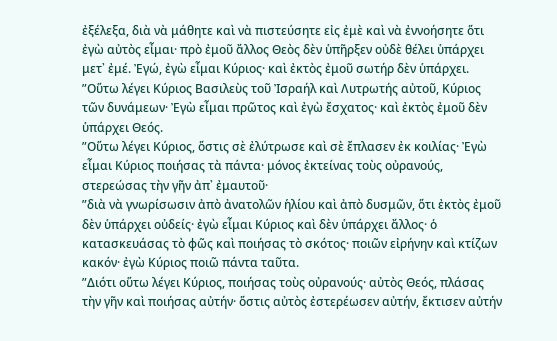ἐξέλεξα, διὰ νὰ μάθητε καὶ νὰ πιστεύσητε εἰς ἐμὲ καὶ νὰ ἐννοήσητε ὅτι ἐγὼ αὐτὸς εἶμαι· πρὸ ἐμοῦ ἄλλος Θεὸς δὲν ὑπῆρξεν οὐδὲ θέλει ὑπάρχει μετ᾿ ἐμέ. Ἐγώ, ἐγὼ εἶμαι Κύριος· καὶ ἐκτὸς ἐμοῦ σωτήρ δὲν ὑπάρχει.
”Οὕτω λέγει Κύριος Βασιλεὺς τοῦ Ἰσραήλ καὶ Λυτρωτής αὐτοῦ, Κύριος τῶν δυνάμεων· Ἐγὼ εἶμαι πρῶτος καὶ ἐγὼ ἔσχατος· καὶ ἐκτὸς ἐμοῦ δὲν ὑπάρχει Θεός.
”Οὕτω λέγει Κύριος, ὅστις σὲ ἐλύτρωσε καὶ σὲ ἔπλασεν ἐκ κοιλίας· Ἐγὼ εἶμαι Κύριος ποιήσας τὰ πάντα· μόνος ἐκτείνας τοὺς οὐρανούς, στερεώσας τὴν γῆν ἀπ᾿ ἐμαυτοῦ·
”διὰ νὰ γνωρίσωσιν ἀπὸ ἀνατολῶν ἡλίου καὶ ἀπὸ δυσμῶν, ὅτι ἐκτὸς ἐμοῦ δὲν ὑπάρχει οὐδείς· ἐγὼ εἶμαι Κύριος καὶ δὲν ὑπάρχει ἄλλος· ὁ κατασκευάσας τὸ φῶς καὶ ποιήσας τὸ σκότος· ποιῶν εἰρήνην καὶ κτίζων κακόν· ἐγὼ Κύριος ποιῶ πάντα ταῦτα.
”Διότι οὕτω λέγει Κύριος, ποιήσας τοὺς οὐρανούς· αὐτὸς Θεός, πλάσας τὴν γῆν καὶ ποιήσας αὐτήν· ὅστις αὐτὸς ἐστερέωσεν αὐτήν, ἔκτισεν αὐτήν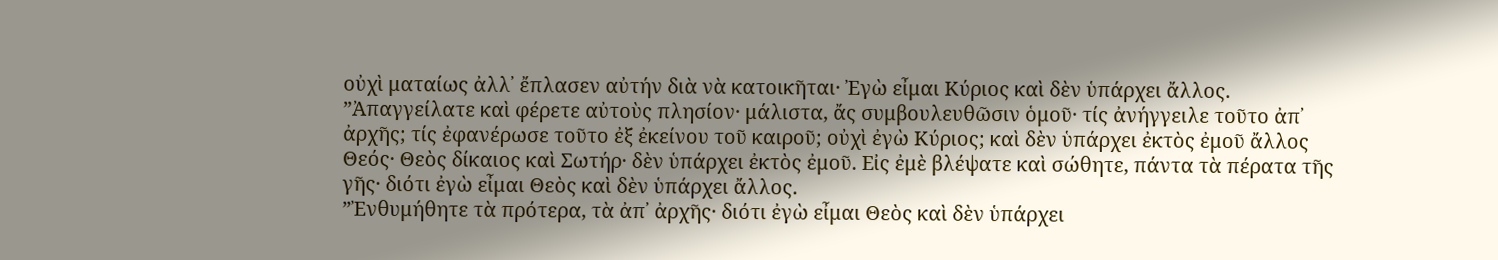οὐχὶ ματαίως ἀλλ᾿ ἔπλασεν αὐτήν διὰ νὰ κατοικῆται· Ἐγὼ εἶμαι Κύριος καὶ δὲν ὑπάρχει ἄλλος.
”Ἀπαγγείλατε καὶ φέρετε αὐτοὺς πλησίον· μάλιστα, ἄς συμβουλευθῶσιν ὁμοῦ· τίς ἀνήγγειλε τοῦτο ἀπ᾿ ἀρχῆς; τίς ἐφανέρωσε τοῦτο ἐξ ἐκείνου τοῦ καιροῦ; οὐχὶ ἐγὼ Κύριος; καὶ δὲν ὑπάρχει ἐκτὸς ἐμοῦ ἄλλος Θεός· Θεὸς δίκαιος καὶ Σωτήρ· δὲν ὑπάρχει ἐκτὸς ἐμοῦ. Εἰς ἐμὲ βλέψατε καὶ σώθητε, πάντα τὰ πέρατα τῆς γῆς· διότι ἐγὼ εἶμαι Θεὸς καὶ δὲν ὑπάρχει ἄλλος.
”Ἐνθυμήθητε τὰ πρότερα, τὰ ἀπ᾿ ἀρχῆς· διότι ἐγὼ εἶμαι Θεὸς καὶ δὲν ὑπάρχει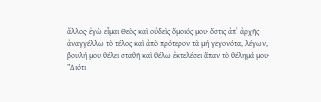ἄλλος· ἐγὼ εἶμαι Θεὸς καὶ οὐδεὶς ὅμοιός μου· ὅστις ἀπ᾿ ἀρχῆς ἀναγγέλλω τὸ τέλος καὶ ἀπὸ πρότερον τὰ μή γεγονότα, λέγων, βουλή μου θέλει σταθῆ καὶ θέλω ἐκτελέσει ἅπαν τὸ θέλημά μου·
”Διότι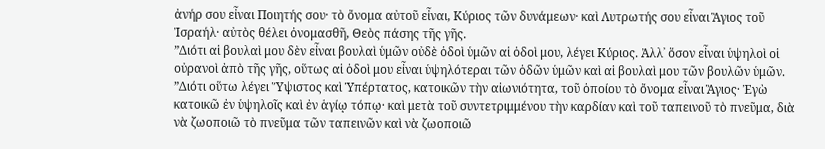ἀνήρ σου εἶναι Ποιητής σου· τὸ ὄνομα αὐτοῦ εἶναι, Κύριος τῶν δυνάμεων· καὶ Λυτρωτής σου εἶναι Ἃγιος τοῦ Ἰσραήλ· αὐτὸς θέλει ὀνομασθῆ, Θεὸς πάσης τῆς γῆς.
”Διότι αἱ βουλαὶ μου δὲν εἶναι βουλαὶ ὑμῶν οὐδὲ ὁδοὶ ὑμῶν αἱ ὁδοὶ μου, λέγει Κύριος. Ἀλλ᾿ ὅσον εἶναι ὑψηλοὶ οἱ οὐρανοὶ ἀπὸ τῆς γῆς, οὕτως αἱ ὁδοὶ μου εἶναι ὑψηλότεραι τῶν ὁδῶν ὑμῶν καὶ αἱ βουλαὶ μου τῶν βουλῶν ὑμῶν.
”Διότι οὕτω λέγει Ὕψιστος καὶ Ὑπέρτατος, κατοικῶν τὴν αἰωνιότητα, τοῦ ὁποίου τὸ ὄνομα εἶναι Ἃγιος· Ἐγὼ κατοικῶ ἐν ὑψηλοῖς καὶ ἐν ἁγίῳ τόπῳ· καὶ μετὰ τοῦ συντετριμμένου τὴν καρδίαν καὶ τοῦ ταπεινοῦ τὸ πνεῦμα, διὰ νὰ ζωοποιῶ τὸ πνεῦμα τῶν ταπεινῶν καὶ νὰ ζωοποιῶ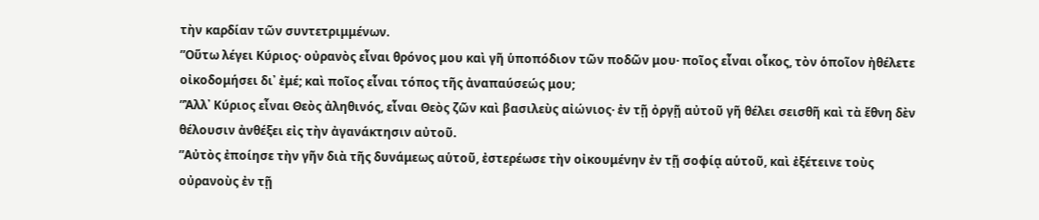τὴν καρδίαν τῶν συντετριμμένων.
”Οὕτω λέγει Κύριος· οὐρανὸς εἶναι θρόνος μου καὶ γῆ ὑποπόδιον τῶν ποδῶν μου· ποῖος εἶναι οἶκος, τὸν ὁποῖον ἠθέλετε οἰκοδομήσει δι᾿ ἐμέ; καὶ ποῖος εἶναι τόπος τῆς ἀναπαύσεώς μου;
”Ἀλλ᾿ Κύριος εἶναι Θεὸς ἀληθινός, εἶναι Θεὸς ζῶν καὶ βασιλεὺς αἰώνιος· ἐν τῇ ὀργῇ αὐτοῦ γῆ θέλει σεισθῆ καὶ τὰ ἔθνη δὲν θέλουσιν ἀνθέξει εἰς τὴν ἀγανάκτησιν αὐτοῦ.
”Αὐτὸς ἐποίησε τὴν γῆν διὰ τῆς δυνάμεως αὑτοῦ, ἐστερέωσε τὴν οἰκουμένην ἐν τῇ σοφίᾳ αὑτοῦ, καὶ ἐξέτεινε τοὺς οὐρανοὺς ἐν τῇ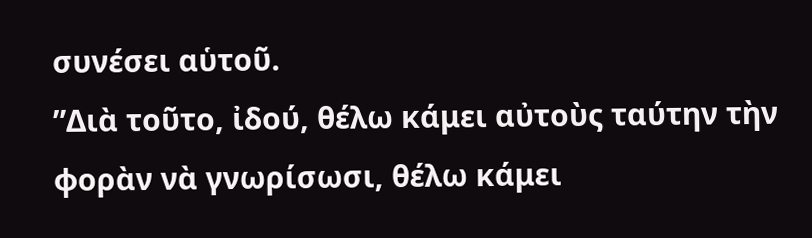συνέσει αὑτοῦ.
”Διὰ τοῦτο, ἰδού, θέλω κάμει αὐτοὺς ταύτην τὴν φορὰν νὰ γνωρίσωσι, θέλω κάμει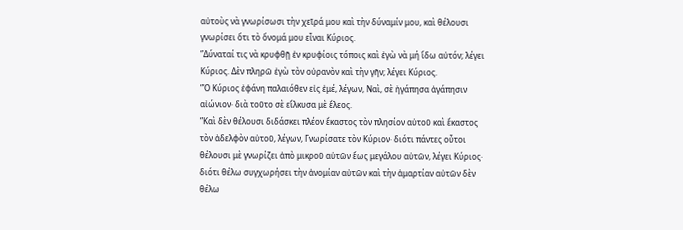αὐτοὺς νὰ γνωρίσωσι τὴν χεῖρά μου καὶ τὴν δύναμίν μου, καὶ θέλουσι γνωρίσει ὅτι τὸ ὄνομά μου εἶναι Κύριος.
”Δύναταί τις νὰ κρυφθῇ ἐν κρυφίοις τόποις καὶ ἐγὼ νὰ μή ἴδω αὐτόν; λέγει Κύριος. Δὲν πληρῶ ἐγὼ τὸν οὐρανὸν καὶ τὴν γῆν; λέγει Κύριος.
”Ὁ Κύριος ἐφάνη παλαιόθεν εἰς ἐμέ, λέγων, Ναὶ, σὲ ἠγάπησα ἀγάπησιν αἰώνιον· διὰ τοῦτο σὲ εἵλκυσα μὲ ἔλεος.
”Καὶ δὲν θέλουσι διδάσκει πλέον ἕκαστος τὸν πλησίον αὑτοῦ καὶ ἕκαστος τὸν ἀδελφὸν αὑτοῦ, λέγων, Γνωρίσατε τὸν Κύριον· διότι πάντες οὗτοι θέλουσι μὲ γνωρίζει ἀπὸ μικροῦ αὑτῶν ἕως μεγάλου αὑτῶν, λέγει Κύριος· διότι θέλω συγχωρήσει τὴν ἀνομίαν αὐτῶν καὶ τὴν ἁμαρτίαν αὐτῶν δὲν θέλω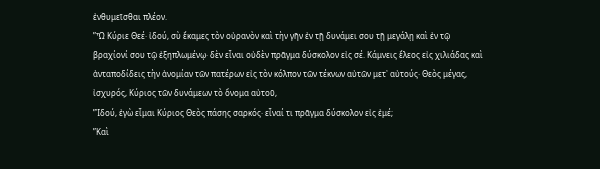ἐνθυμεῖσθαι πλέον.
”Ὦ Κύριε Θεέ· ἰδού, σὺ ἔκαμες τὸν οὐρανὸν καὶ τὴν γῆν ἐν τῇ δυνάμει σου τῇ μεγάλῃ καὶ ἐν τῷ βραχίονί σου τῷ ἐξηπλωμένῳ· δὲν εἶναι οὐδὲν πρᾶγμα δύσκολον εἰς σέ. Κάμνεις ἔλεος εἰς χιλιάδας καὶ ἀνταποδίδεις τὴν ἀνομίαν τῶν πατέρων εἰς τὸν κόλπον τῶν τέκνων αὐτῶν μετ᾿ αὐτούς· Θεὸς μέγας, ἰσχυρός, Κύριος τῶν δυνάμεων τὸ ὄνομα αὐτοῦ,
”Ἰδού, ἐγὼ εἶμαι Κύριος Θεὸς πάσης σαρκός· εἶναί τι πρᾶγμα δύσκολον εἰς ἐμέ;
”Καὶ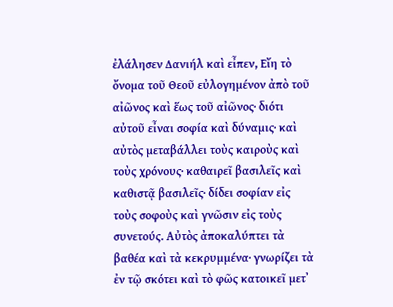ἐλάλησεν Δανιήλ καὶ εἶπεν, Εἴη τὸ ὄνομα τοῦ Θεοῦ εὐλογημένον ἀπὸ τοῦ αἰῶνος καὶ ἕως τοῦ αἰῶνος· διότι αὐτοῦ εἶναι σοφία καὶ δύναμις· καὶ αὐτὸς μεταβάλλει τοὺς καιροὺς καὶ τοὺς χρόνους· καθαιρεῖ βασιλεῖς καὶ καθιστᾷ βασιλεῖς· δίδει σοφίαν εἰς τοὺς σοφοὺς καὶ γνῶσιν εἰς τοὺς συνετούς. Αὐτὸς ἀποκαλύπτει τὰ βαθέα καὶ τὰ κεκρυμμένα· γνωρίζει τὰ ἐν τῷ σκότει καὶ τὸ φῶς κατοικεῖ μετ᾿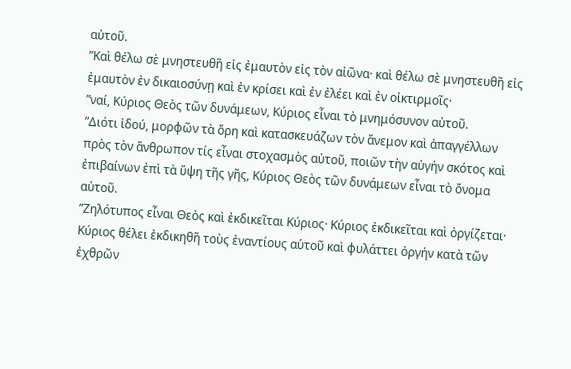αὐτοῦ.
”Καὶ θέλω σὲ μνηστευθῆ εἰς ἐμαυτὸν εἰς τὸν αἰῶνα· καὶ θέλω σὲ μνηστευθῆ εἰς ἐμαυτὸν ἐν δικαιοσύνῃ καὶ ἐν κρίσει καὶ ἐν ἐλέει καὶ ἐν οἰκτιρμοῖς·
”ναί, Κύριος Θεὸς τῶν δυνάμεων, Κύριος εἶναι τὸ μνημόσυνον αὐτοῦ.
”Διότι ἰδού, μορφῶν τὰ ὄρη καὶ κατασκευάζων τὸν ἄνεμον καὶ ἀπαγγέλλων πρὸς τὸν ἄνθρωπον τίς εἶναι στοχασμὸς αὐτοῦ, ποιῶν τὴν αὐγήν σκότος καὶ ἐπιβαίνων ἐπὶ τὰ ὕψη τῆς γῆς, Κύριος Θεὸς τῶν δυνάμεων εἶναι τὸ ὄνομα αὐτοῦ.
”Ζηλότυπος εἶναι Θεὸς καὶ ἐκδικεῖται Κύριος· Κύριος ἐκδικεῖται καὶ ὀργίζεται· Κύριος θέλει ἐκδικηθῆ τοὺς ἐναντίους αὑτοῦ καὶ φυλάττει ὀργήν κατὰ τῶν ἐχθρῶν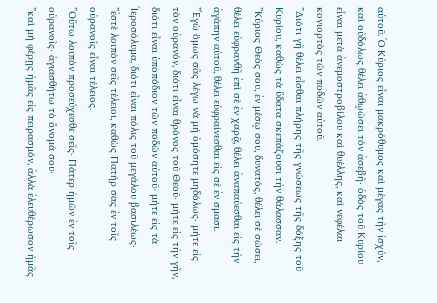αὑτοῦ. Ὁ Κύριος εἶναι μακρόθυμος καὶ μέγας τὴν ἰσχύν, καὶ οὐδόλως θέλει ἀθῳώσει τὸν ἀσεβῆ· ὁδὸς τοῦ Κυρίου εἶναι μετὰ ἀνεμοστροβίλου καὶ θυέλλης, καὶ νεφέλαι κονιορτὸς τῶν ποδῶν αὐτοῦ.
”Διότι γῆ θέλει εἶσθαι πλήρης τῆς γνώσεως τῆς δόξης τοῦ Κυρίου, καθὼς τὰ ὕδατα σκεπάζουσι τὴν θάλασσαν.
”Κύριος Θεὸς σου, ἐν μέσῳ σου, δυνατός, θέλει σὲ σώσει, θέλει εὐφρανθῆ ἐπὶ σὲ ἐν χαρᾷ, θέλει ἀναπαύεσθαι εἰς τὴν ἀγάπην αὑτοῦ, θέλει εὐφραίνεσθαι εἰς σὲ ἐν σμασι.
”Ἐγὼ ὅμως σᾶς λέγω νὰ μή ὁμόσητε μηδόλως· μήτε εἰς τὸν οὐρανόν, διότι εἶναι θρόνος τοῦ Θεοῦ· μήτε εἰς τὴν γῆν, διότι εἶναι ὑποπόδιον τῶν ποδῶν αὐτοῦ· μήτε εἰς τὰ Ἱεροσόλυμα, διότι εἶναι πόλις τοῦ μεγάλου βασιλέως·
”ἐστὲ λοιπὸν σεῖς τέλειοι, καθὼς Πατήρ σας ἐν τοῖς οὐρανοῖς εἶναι τέλειος.
”Οὕτω λοιπὸν προσεύχεσθε σεῖς· Πάτερ ἡμῶν ἐν τοῖς οὐρανοῖς· ἁγιασθήτω τὸ ὄνομά σου·
”καὶ μή φέρῃς ἡμᾶς εἰς πειρασμόν, ἀλλὰ ἐλευθέρωσον ἡμᾶς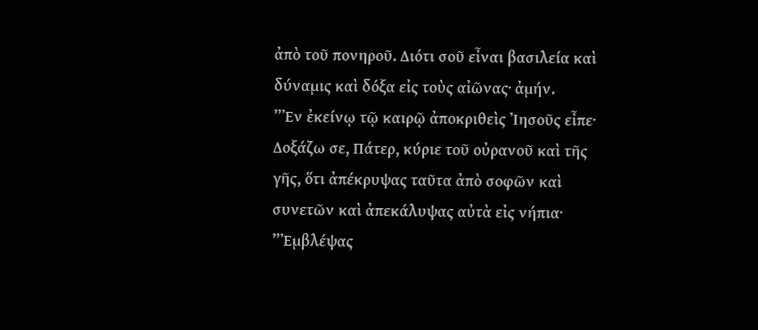ἀπὸ τοῦ πονηροῦ. Διότι σοῦ εἶναι βασιλεία καὶ δύναμις καὶ δόξα εἰς τοὺς αἰῶνας· ἀμήν.
”Ἐν ἐκείνῳ τῷ καιρῷ ἀποκριθεὶς Ἰησοῦς εἶπε· Δοξάζω σε, Πάτερ, κύριε τοῦ οὐρανοῦ καὶ τῆς γῆς, ὅτι ἀπέκρυψας ταῦτα ἀπὸ σοφῶν καὶ συνετῶν καὶ ἀπεκάλυψας αὐτὰ εἰς νήπια·
”Ἐμβλέψας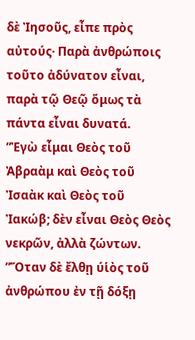δὲ Ἰησοῦς, εἶπε πρὸς αὐτούς· Παρὰ ἀνθρώποις τοῦτο ἀδύνατον εἶναι, παρὰ τῷ Θεῷ ὅμως τὰ πάντα εἶναι δυνατά.
”Ἐγὼ εἶμαι Θεὸς τοῦ Ἀβραὰμ καὶ Θεὸς τοῦ Ἰσαὰκ καὶ Θεὸς τοῦ Ἰακώβ; δὲν εἶναι Θεὸς Θεὸς νεκρῶν, ἀλλὰ ζώντων.
”Ὅταν δὲ ἔλθῃ ύἱὸς τοῦ ἀνθρώπου ἐν τῇ δόξῃ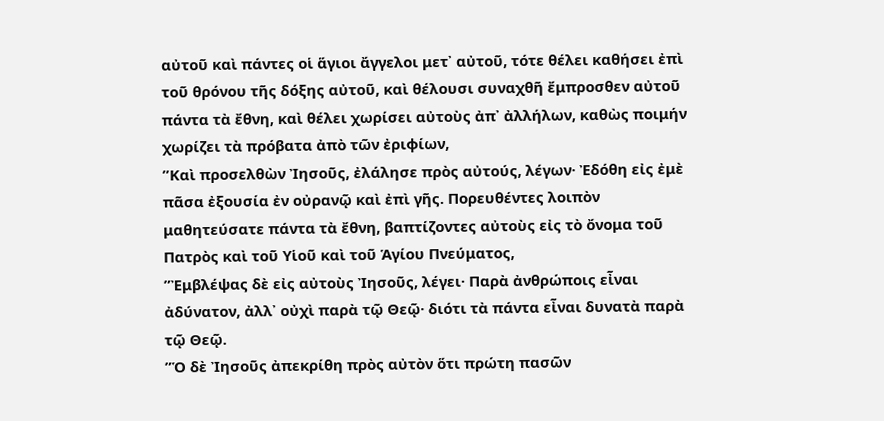αὐτοῦ καὶ πάντες οἱ ἅγιοι ἄγγελοι μετ᾿ αὐτοῦ, τότε θέλει καθήσει ἐπὶ τοῦ θρόνου τῆς δόξης αὐτοῦ, καὶ θέλουσι συναχθῆ ἔμπροσθεν αὐτοῦ πάντα τὰ ἔθνη, καὶ θέλει χωρίσει αὐτοὺς ἀπ᾿ ἀλλήλων, καθὼς ποιμήν χωρίζει τὰ πρόβατα ἀπὸ τῶν ἐριφίων,
”Καὶ προσελθὼν Ἰησοῦς, ἐλάλησε πρὸς αὐτούς, λέγων· Ἐδόθη εἰς ἐμὲ πᾶσα ἐξουσία ἐν οὐρανῷ καὶ ἐπὶ γῆς. Πορευθέντες λοιπὸν μαθητεύσατε πάντα τὰ ἔθνη, βαπτίζοντες αὐτοὺς εἰς τὸ ὄνομα τοῦ Πατρὸς καὶ τοῦ Υἱοῦ καὶ τοῦ Ἁγίου Πνεύματος,
”Ἐμβλέψας δὲ εἰς αὐτοὺς Ἰησοῦς, λέγει· Παρὰ ἀνθρώποις εἶναι ἀδύνατον, ἀλλ᾿ οὐχὶ παρὰ τῷ Θεῷ· διότι τὰ πάντα εἶναι δυνατὰ παρὰ τῷ Θεῷ.
”Ὁ δὲ Ἰησοῦς ἀπεκρίθη πρὸς αὐτὸν ὅτι πρώτη πασῶν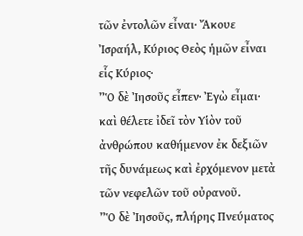τῶν ἐντολῶν εἶναι· Ἄκουε Ἰσραήλ, Κύριος Θεὸς ἡμῶν εἶναι εἷς Κύριος·
”Ὁ δὲ Ἰησοῦς εἶπεν· Ἐγὼ εἶμαι· καὶ θέλετε ἰδεῖ τὸν Υἱὸν τοῦ ἀνθρώπου καθήμενον ἐκ δεξιῶν τῆς δυνάμεως καὶ ἐρχόμενον μετὰ τῶν νεφελῶν τοῦ οὐρανοῦ.
”Ὁ δὲ Ἰησοῦς, πλήρης Πνεύματος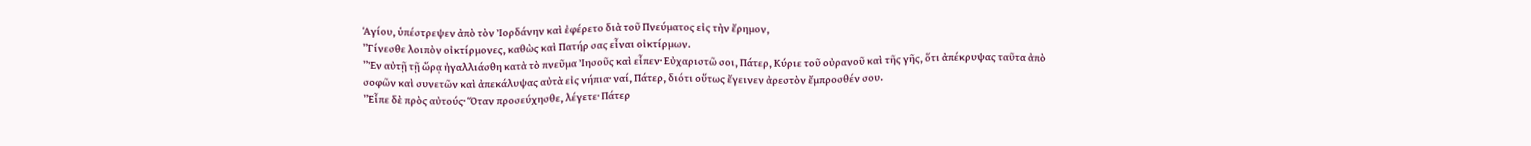Ἁγίου, ὑπέστρεψεν ἀπὸ τὸν Ἰορδάνην καὶ ἐφέρετο διὰ τοῦ Πνεύματος εἰς τὴν ἔρημον,
”Γίνεσθε λοιπὸν οἰκτίρμονες, καθὼς καὶ Πατήρ σας εἶναι οἰκτίρμων.
”Ἐν αὐτῇ τῇ ὥρᾳ ἠγαλλιάσθη κατὰ τὸ πνεῦμα Ἰησοῦς καὶ εἶπεν· Εὐχαριστῶ σοι, Πάτερ, Κύριε τοῦ οὐρανοῦ καὶ τῆς γῆς, ὅτι ἀπέκρυψας ταῦτα ἀπὸ σοφῶν καὶ συνετῶν καὶ ἀπεκάλυψας αὐτὰ εἰς νήπια· ναί, Πάτερ, διότι οὕτως ἔγεινεν ἀρεστὸν ἔμπροσθέν σου.
”Εἶπε δὲ πρὸς αὐτούς· Ὅταν προσεύχησθε, λέγετε· Πάτερ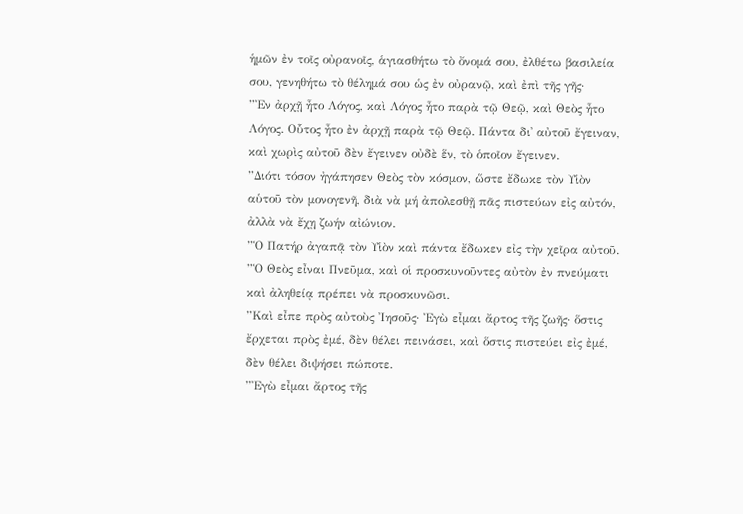ἡμῶν ἐν τοῖς οὐρανοῖς, ἁγιασθήτω τὸ ὄνομά σου, ἐλθέτω βασιλεία σου, γενηθήτω τὸ θέλημά σου ὡς ἐν οὐρανῷ, καὶ ἐπὶ τῆς γῆς·
”Ἐν ἀρχῇ ἦτο Λόγος, καὶ Λόγος ἦτο παρὰ τῷ Θεῷ, καὶ Θεὸς ἦτο Λόγος. Οὗτος ἦτο ἐν ἀρχῇ παρὰ τῷ Θεῷ. Πάντα δι᾿ αὐτοῦ ἔγειναν, καὶ χωρὶς αὐτοῦ δὲν ἔγεινεν οὐδὲ ἕν, τὸ ὁποῖον ἔγεινεν.
”Διότι τόσον ἠγάπησεν Θεὸς τὸν κόσμον, ὥστε ἔδωκε τὸν Υἱὸν αὑτοῦ τὸν μονογενῆ, διὰ νὰ μή ἀπολεσθῇ πᾶς πιστεύων εἰς αὐτόν, ἀλλὰ νὰ ἔχῃ ζωήν αἰώνιον.
”Ὁ Πατήρ ἀγαπᾷ τὸν Υἱὸν καὶ πάντα ἔδωκεν εἰς τὴν χεῖρα αὐτοῦ.
”Ὁ Θεὸς εἶναι Πνεῦμα, καὶ οἱ προσκυνοῦντες αὐτὸν ἐν πνεύματι καὶ ἀληθείᾳ πρέπει νὰ προσκυνῶσι.
”Καὶ εἶπε πρὸς αὐτοὺς Ἰησοῦς· Ἐγὼ εἶμαι ἄρτος τῆς ζωῆς· ὅστις ἔρχεται πρὸς ἐμέ, δὲν θέλει πεινάσει, καὶ ὅστις πιστεύει εἰς ἐμέ, δὲν θέλει διψήσει πώποτε.
”Ἐγὼ εἶμαι ἄρτος τῆς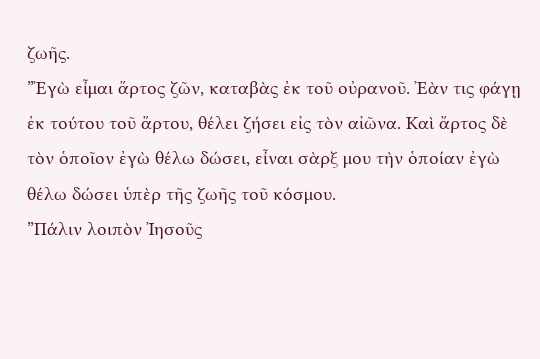ζωῆς.
”Ἐγὼ εἶμαι ἄρτος ζῶν, καταβὰς ἐκ τοῦ οὐρανοῦ. Ἐὰν τις φάγῃ ἐκ τούτου τοῦ ἄρτου, θέλει ζήσει εἰς τὸν αἰῶνα. Καὶ ἄρτος δὲ τὸν ὁποῖον ἐγὼ θέλω δώσει, εἶναι σὰρξ μου τὴν ὁποίαν ἐγὼ θέλω δώσει ὑπὲρ τῆς ζωῆς τοῦ κόσμου.
”Πάλιν λοιπὸν Ἰησοῦς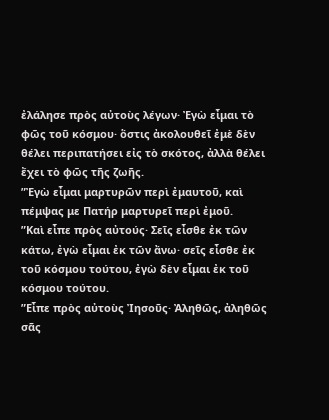ἐλάλησε πρὸς αὐτοὺς λέγων· Ἐγὼ εἶμαι τὸ φῶς τοῦ κόσμου· ὅστις ἀκολουθεῖ ἐμὲ δὲν θέλει περιπατήσει εἰς τὸ σκότος, ἀλλὰ θέλει ἔχει τὸ φῶς τῆς ζωῆς.
”Ἐγὼ εἶμαι μαρτυρῶν περὶ ἐμαυτοῦ, καὶ πέμψας με Πατήρ μαρτυρεῖ περὶ ἐμοῦ.
”Καὶ εἶπε πρὸς αὐτούς· Σεῖς εἶσθε ἐκ τῶν κάτω, ἐγὼ εἶμαι ἐκ τῶν ἄνω· σεῖς εἶσθε ἐκ τοῦ κόσμου τούτου, ἐγὼ δὲν εἶμαι ἐκ τοῦ κόσμου τούτου.
”Εἶπε πρὸς αὐτοὺς Ἰησοῦς· Ἀληθῶς, ἀληθῶς σᾶς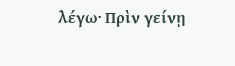λέγω· Πρὶν γείνῃ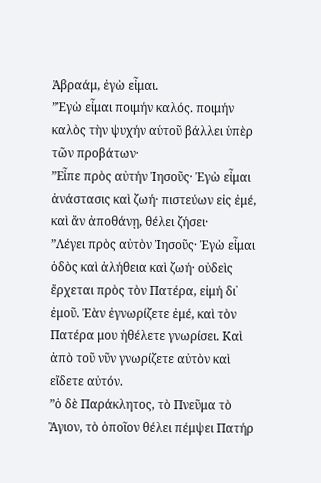Ἀβραάμ, ἐγὼ εἶμαι.
”Ἐγὼ εἶμαι ποιμήν καλός. ποιμήν καλὸς τὴν ψυχήν αὑτοῦ βάλλει ὑπὲρ τῶν προβάτων·
”Εἶπε πρὸς αὐτήν Ἰησοῦς· Ἐγὼ εἶμαι ἀνάστασις καὶ ζωή· πιστεύων εἰς ἐμέ, καὶ ἄν ἀποθάνῃ, θέλει ζήσει·
”Λέγει πρὸς αὐτὸν Ἰησοῦς· Ἐγὼ εἶμαι ὁδὸς καὶ ἀλήθεια καὶ ζωή· οὐδεὶς ἔρχεται πρὸς τὸν Πατέρα, εἰμή δι᾿ ἐμοῦ. Ἐὰν ἐγνωρίζετε ἐμέ, καὶ τὸν Πατέρα μου ἠθέλετε γνωρίσει. Καὶ ἀπὸ τοῦ νῦν γνωρίζετε αὐτὸν καὶ εἴδετε αὐτόν.
”ὁ δὲ Παράκλητος, τὸ Πνεῦμα τὸ Ἃγιον, τὸ ὁποῖον θέλει πέμψει Πατήρ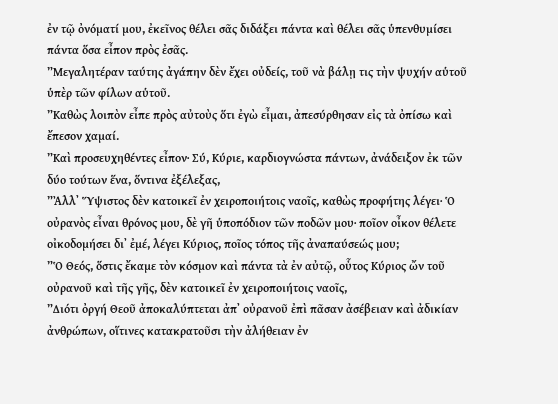ἐν τῷ ὀνόματί μου, ἐκεῖνος θέλει σᾶς διδάξει πάντα καὶ θέλει σᾶς ὑπενθυμίσει πάντα ὅσα εἶπον πρὸς ἐσᾶς.
”Μεγαλητέραν ταύτης ἀγάπην δὲν ἔχει οὐδείς, τοῦ νὰ βάλῃ τις τὴν ψυχήν αὑτοῦ ὑπὲρ τῶν φίλων αὑτοῦ.
”Καθὼς λοιπὸν εἶπε πρὸς αὐτοὺς ὅτι ἐγὼ εἶμαι, ἀπεσύρθησαν εἰς τὰ ὀπίσω καὶ ἔπεσον χαμαί.
”Καὶ προσευχηθέντες εἶπον· Σύ, Κύριε, καρδιογνώστα πάντων, ἀνάδειξον ἐκ τῶν δύο τούτων ἕνα, ὅντινα ἐξέλεξας,
”Ἀλλ᾿ Ὕψιστος δὲν κατοικεῖ ἐν χειροποιήτοις ναοῖς, καθὼς προφήτης λέγει· Ὁ οὐρανὸς εἶναι θρόνος μου, δὲ γῆ ὑποπόδιον τῶν ποδῶν μου· ποῖον οἶκον θέλετε οἰκοδομήσει δι᾿ ἐμέ, λέγει Κύριος, ποῖος τόπος τῆς ἀναπαύσεώς μου;
”Ὁ Θεός, ὅστις ἔκαμε τὸν κόσμον καὶ πάντα τὰ ἐν αὐτῷ, οὗτος Κύριος ὤν τοῦ οὐρανοῦ καὶ τῆς γῆς, δὲν κατοικεῖ ἐν χειροποιήτοις ναοῖς,
”Διότι ὀργή Θεοῦ ἀποκαλύπτεται ἀπ᾿ οὐρανοῦ ἐπὶ πᾶσαν ἀσέβειαν καὶ ἀδικίαν ἀνθρώπων, οἵτινες κατακρατοῦσι τὴν ἀλήθειαν ἐν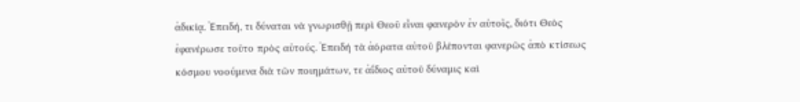ἀδικίᾳ. Ἐπειδή, τι δύναται νὰ γνωρισθῇ περὶ Θεοῦ εἶναι φανερὸν ἐν αὐτοῖς, διότι Θεὸς ἐφανέρωσε τοῦτο πρὸς αὐτούς. Ἐπειδή τὰ ἀόρατα αὐτοῦ βλέπονται φανερῶς ἀπὸ κτίσεως κόσμου νοούμενα διὰ τῶν ποιημάτων, τε ἀΐδιος αὐτοῦ δύναμις καὶ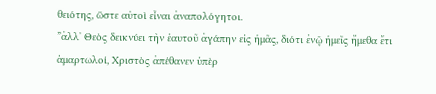θειότης, ὥστε αὐτοὶ εἶναι ἀναπολόγητοι.
”ἀλλ᾿ Θεὸς δεικνύει τὴν ἑαυτοῦ ἀγάπην εἰς ἡμᾶς, διότι ἐνῷ ἡμεῖς ἤμεθα ἔτι ἁμαρτωλοί, Χριστὸς ἀπέθανεν ὑπὲρ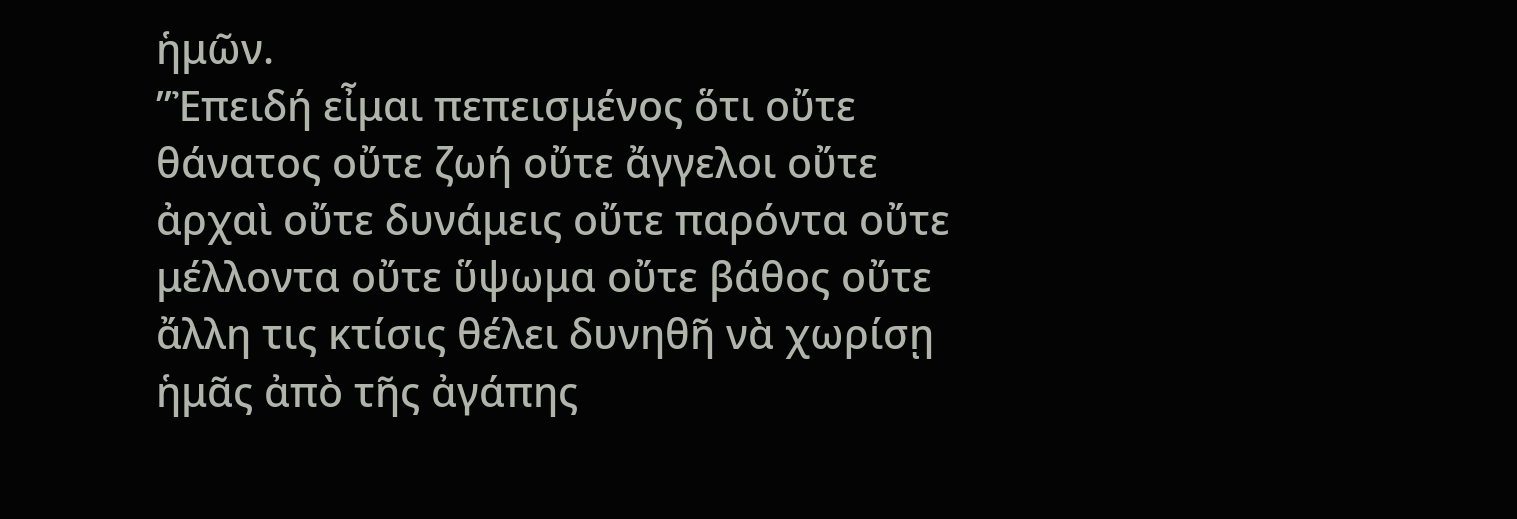ἡμῶν.
”Ἐπειδή εἶμαι πεπεισμένος ὅτι οὔτε θάνατος οὔτε ζωή οὔτε ἄγγελοι οὔτε ἀρχαὶ οὔτε δυνάμεις οὔτε παρόντα οὔτε μέλλοντα οὔτε ὕψωμα οὔτε βάθος οὔτε ἄλλη τις κτίσις θέλει δυνηθῆ νὰ χωρίσῃ ἡμᾶς ἀπὸ τῆς ἀγάπης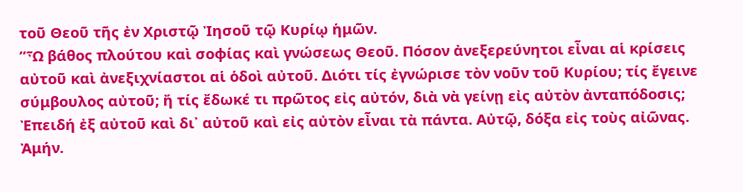τοῦ Θεοῦ τῆς ἐν Χριστῷ Ἰησοῦ τῷ Κυρίῳ ἡμῶν.
”Ὦ βάθος πλούτου καὶ σοφίας καὶ γνώσεως Θεοῦ. Πόσον ἀνεξερεύνητοι εἶναι αἱ κρίσεις αὐτοῦ καὶ ἀνεξιχνίαστοι αἱ ὁδοὶ αὐτοῦ. Διότι τίς ἐγνώρισε τὸν νοῦν τοῦ Κυρίου; τίς ἔγεινε σύμβουλος αὐτοῦ; ἤ τίς ἔδωκέ τι πρῶτος εἰς αὐτόν, διὰ νὰ γείνῃ εἰς αὐτὸν ἀνταπόδοσις; Ἐπειδή ἐξ αὐτοῦ καὶ δι᾿ αὐτοῦ καὶ εἰς αὐτὸν εἶναι τὰ πάντα. Αὐτῷ, δόξα εἰς τοὺς αἰῶνας. Ἀμήν.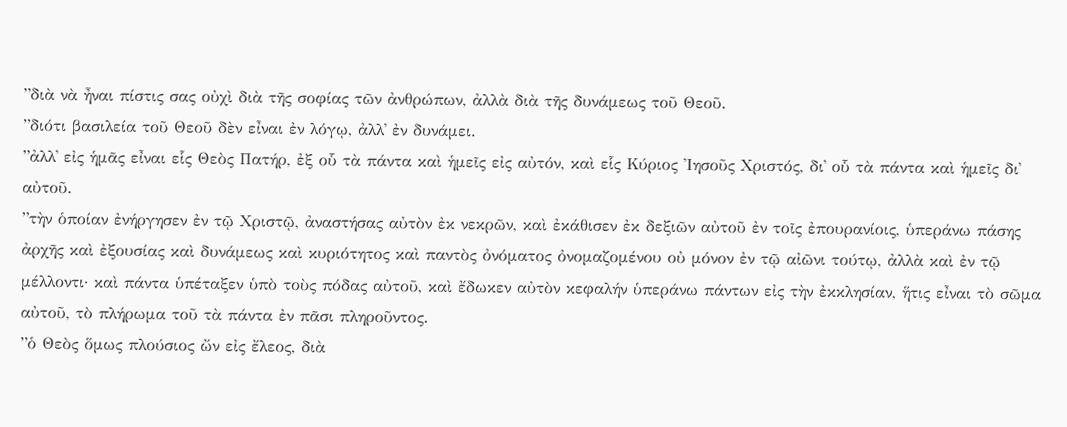”διὰ νὰ ἦναι πίστις σας οὐχὶ διὰ τῆς σοφίας τῶν ἀνθρώπων, ἀλλὰ διὰ τῆς δυνάμεως τοῦ Θεοῦ.
”διότι βασιλεία τοῦ Θεοῦ δὲν εἶναι ἐν λόγῳ, ἀλλ᾿ ἐν δυνάμει.
”ἀλλ᾿ εἰς ἡμᾶς εἶναι εἷς Θεὸς Πατήρ, ἐξ οὗ τὰ πάντα καὶ ἡμεῖς εἰς αὐτόν, καὶ εἷς Κύριος Ἰησοῦς Χριστός, δι᾿ οὗ τὰ πάντα καὶ ἡμεῖς δι᾿ αὐτοῦ.
”τὴν ὁποίαν ἐνήργησεν ἐν τῷ Χριστῷ, ἀναστήσας αὐτὸν ἐκ νεκρῶν, καὶ ἐκάθισεν ἐκ δεξιῶν αὐτοῦ ἐν τοῖς ἐπουρανίοις, ὑπεράνω πάσης ἀρχῆς καὶ ἐξουσίας καὶ δυνάμεως καὶ κυριότητος καὶ παντὸς ὀνόματος ὀνομαζομένου οὐ μόνον ἐν τῷ αἰῶνι τούτῳ, ἀλλὰ καὶ ἐν τῷ μέλλοντι· καὶ πάντα ὑπέταξεν ὑπὸ τοὺς πόδας αὐτοῦ, καὶ ἔδωκεν αὐτὸν κεφαλήν ὑπεράνω πάντων εἰς τὴν ἐκκλησίαν, ἥτις εἶναι τὸ σῶμα αὐτοῦ, τὸ πλήρωμα τοῦ τὰ πάντα ἐν πᾶσι πληροῦντος.
”ὁ Θεὸς ὅμως πλούσιος ὤν εἰς ἔλεος, διὰ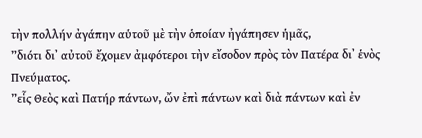τὴν πολλήν ἀγάπην αὑτοῦ μὲ τὴν ὁποίαν ἠγάπησεν ἡμᾶς,
”διότι δι᾿ αὐτοῦ ἔχομεν ἀμφότεροι τὴν εἴσοδον πρὸς τὸν Πατέρα δι᾿ ἑνὸς Πνεύματος.
”εἷς Θεὸς καὶ Πατήρ πάντων, ὤν ἐπὶ πάντων καὶ διὰ πάντων καὶ ἐν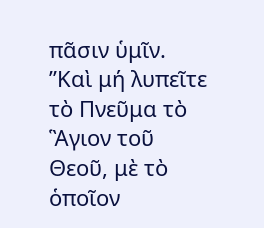πᾶσιν ὑμῖν.
”Καὶ μή λυπεῖτε τὸ Πνεῦμα τὸ Ἃγιον τοῦ Θεοῦ, μὲ τὸ ὁποῖον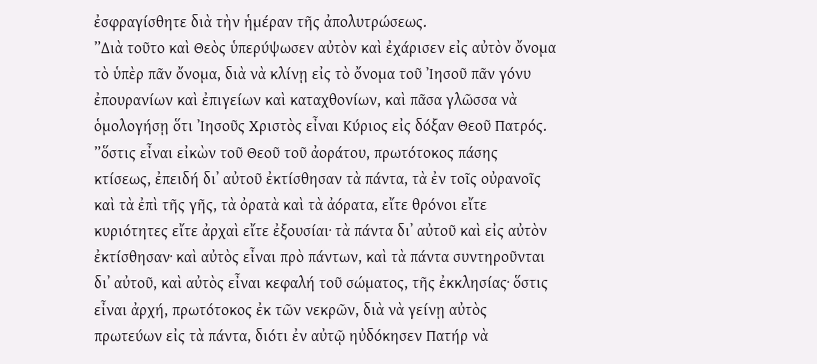ἐσφραγίσθητε διὰ τὴν ἡμέραν τῆς ἀπολυτρώσεως.
”Διὰ τοῦτο καὶ Θεὸς ὑπερύψωσεν αὐτὸν καὶ ἐχάρισεν εἰς αὐτὸν ὄνομα τὸ ὑπὲρ πᾶν ὄνομα, διὰ νὰ κλίνῃ εἰς τὸ ὄνομα τοῦ Ἰησοῦ πᾶν γόνυ ἐπουρανίων καὶ ἐπιγείων καὶ καταχθονίων, καὶ πᾶσα γλῶσσα νὰ ὁμολογήσῃ ὅτι Ἰησοῦς Χριστὸς εἶναι Κύριος εἰς δόξαν Θεοῦ Πατρός.
”ὅστις εἶναι εἰκὼν τοῦ Θεοῦ τοῦ ἀοράτου, πρωτότοκος πάσης κτίσεως, ἐπειδή δι᾿ αὐτοῦ ἐκτίσθησαν τὰ πάντα, τὰ ἐν τοῖς οὐρανοῖς καὶ τὰ ἐπὶ τῆς γῆς, τὰ ὀρατὰ καὶ τὰ ἀόρατα, εἴτε θρόνοι εἴτε κυριότητες εἴτε ἀρχαὶ εἴτε ἐξουσίαι· τὰ πάντα δι᾿ αὐτοῦ καὶ εἰς αὐτὸν ἐκτίσθησαν· καὶ αὐτὸς εἶναι πρὸ πάντων, καὶ τὰ πάντα συντηροῦνται δι᾿ αὐτοῦ, καὶ αὐτὸς εἶναι κεφαλή τοῦ σώματος, τῆς ἐκκλησίας· ὅστις εἶναι ἀρχή, πρωτότοκος ἐκ τῶν νεκρῶν, διὰ νὰ γείνῃ αὐτὸς πρωτεύων εἰς τὰ πάντα, διότι ἐν αὐτῷ ηὐδόκησεν Πατήρ νὰ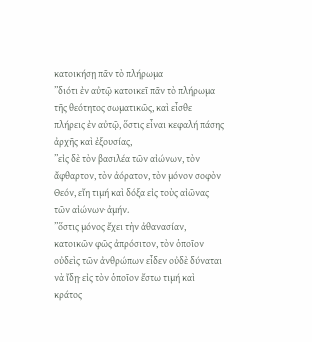κατοικήσῃ πᾶν τὸ πλήρωμα
”διότι ἐν αὐτῷ κατοικεῖ πᾶν τὸ πλήρωμα τῆς θεότητος σωματικῶς, καὶ εἶσθε πλήρεις ἐν αὐτῷ, ὅστις εἶναι κεφαλή πάσης ἀρχῆς καὶ ἐξουσίας,
”εἰς δὲ τὸν βασιλέα τῶν αἰώνων, τὸν ἄφθαρτον, τὸν ἀόρατον, τὸν μόνον σοφὸν Θεόν, εἴη τιμή καὶ δόξα εἰς τοὺς αἰῶνας τῶν αἰώνων· ἀμήν.
”ὅστις μόνος ἔχει τὴν ἀθανασίαν, κατοικῶν φῶς ἀπρόσιτον, τὸν ὁποῖον οὐδεὶς τῶν ἀνθρώπων εἶδεν οὐδὲ δύναται νὰ ἴδῃ· εἰς τὸν ὁποῖον ἔστω τιμή καὶ κράτος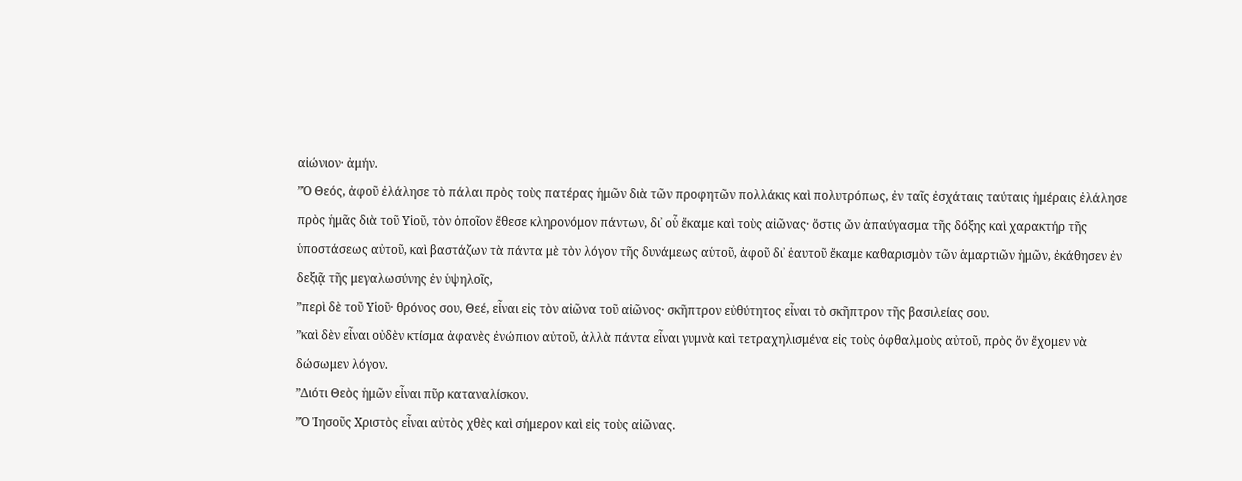αἰώνιον· ἀμήν.
”Ὁ Θεός, ἀφοῦ ἐλάλησε τὸ πάλαι πρὸς τοὺς πατέρας ἡμῶν διὰ τῶν προφητῶν πολλάκις καὶ πολυτρόπως, ἐν ταῖς ἐσχάταις ταύταις ἡμέραις ἐλάλησε πρὸς ἡμᾶς διὰ τοῦ Υἱοῦ, τὸν ὁποῖον ἔθεσε κληρονόμον πάντων, δι᾿ οὗ ἔκαμε καὶ τοὺς αἰῶνας· ὅστις ὤν ἀπαύγασμα τῆς δόξης καὶ χαρακτήρ τῆς ὑποστάσεως αὐτοῦ, καὶ βαστάζων τὰ πάντα μὲ τὸν λόγον τῆς δυνάμεως αὑτοῦ, ἀφοῦ δι᾿ ἑαυτοῦ ἔκαμε καθαρισμὸν τῶν ἁμαρτιῶν ἡμῶν, ἐκάθησεν ἐν δεξιᾷ τῆς μεγαλωσύνης ἐν ὑψηλοῖς,
”περὶ δὲ τοῦ Υἱοῦ· θρόνος σου, Θεέ, εἶναι εἰς τὸν αἰῶνα τοῦ αἰῶνος· σκῆπτρον εὐθύτητος εἶναι τὸ σκῆπτρον τῆς βασιλείας σου.
”καὶ δὲν εἶναι οὐδὲν κτίσμα ἀφανὲς ἐνώπιον αὐτοῦ, ἀλλὰ πάντα εἶναι γυμνὰ καὶ τετραχηλισμένα εἰς τοὺς ὀφθαλμοὺς αὐτοῦ, πρὸς ὅν ἔχομεν νὰ δώσωμεν λόγον.
”Διότι Θεὸς ἡμῶν εἶναι πῦρ καταναλίσκον.
”Ὁ Ἰησοῦς Χριστὸς εἶναι αὐτὸς χθὲς καὶ σήμερον καὶ εἰς τοὺς αἰῶνας.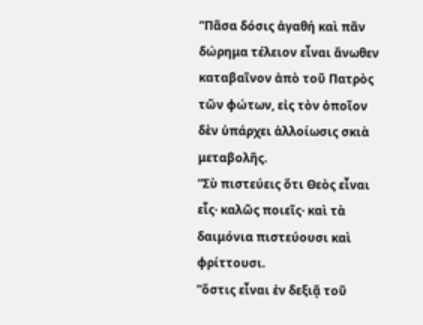”Πᾶσα δόσις ἀγαθή καὶ πᾶν δώρημα τέλειον εἶναι ἄνωθεν καταβαῖνον ἀπὸ τοῦ Πατρὸς τῶν φώτων, εἰς τὸν ὁποῖον δὲν ὑπάρχει ἀλλοίωσις σκιὰ μεταβολῆς.
”Σὺ πιστεύεις ὅτι Θεὸς εἶναι εἷς· καλῶς ποιεῖς· καὶ τὰ δαιμόνια πιστεύουσι καὶ φρίττουσι.
”ὅστις εἶναι ἐν δεξιᾷ τοῦ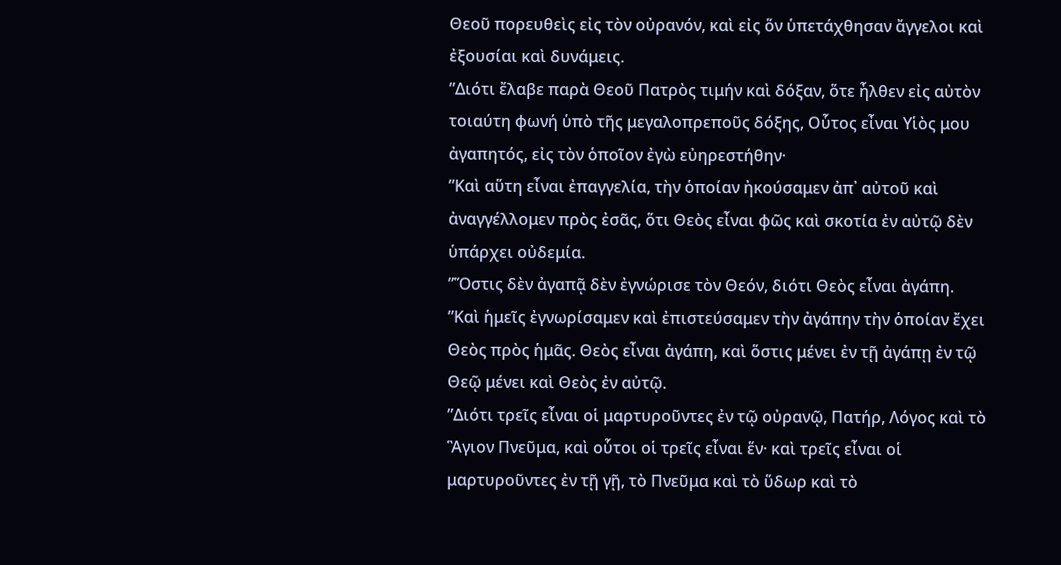Θεοῦ πορευθεὶς εἰς τὸν οὐρανόν, καὶ εἰς ὅν ὑπετάχθησαν ἄγγελοι καὶ ἐξουσίαι καὶ δυνάμεις.
”Διότι ἔλαβε παρὰ Θεοῦ Πατρὸς τιμήν καὶ δόξαν, ὅτε ἦλθεν εἰς αὐτὸν τοιαύτη φωνή ὑπὸ τῆς μεγαλοπρεποῦς δόξης, Οὗτος εἶναι Υἱὸς μου ἀγαπητός, εἰς τὸν ὁποῖον ἐγὼ εὐηρεστήθην·
”Καὶ αὕτη εἶναι ἐπαγγελία, τὴν ὁποίαν ἠκούσαμεν ἀπ᾿ αὐτοῦ καὶ ἀναγγέλλομεν πρὸς ἐσᾶς, ὅτι Θεὸς εἶναι φῶς καὶ σκοτία ἐν αὐτῷ δὲν ὑπάρχει οὐδεμία.
”Ὅστις δὲν ἀγαπᾷ δὲν ἐγνώρισε τὸν Θεόν, διότι Θεὸς εἶναι ἀγάπη.
”Καὶ ἡμεῖς ἐγνωρίσαμεν καὶ ἐπιστεύσαμεν τὴν ἀγάπην τὴν ὁποίαν ἔχει Θεὸς πρὸς ἡμᾶς. Θεὸς εἶναι ἀγάπη, καὶ ὅστις μένει ἐν τῇ ἀγάπῃ ἐν τῷ Θεῷ μένει καὶ Θεὸς ἐν αὐτῷ.
”Διότι τρεῖς εἶναι οἱ μαρτυροῦντες ἐν τῷ οὐρανῷ, Πατήρ, Λόγος καὶ τὸ Ἃγιον Πνεῦμα, καὶ οὗτοι οἱ τρεῖς εἶναι ἕν· καὶ τρεῖς εἶναι οἱ μαρτυροῦντες ἐν τῇ γῇ, τὸ Πνεῦμα καὶ τὸ ὕδωρ καὶ τὸ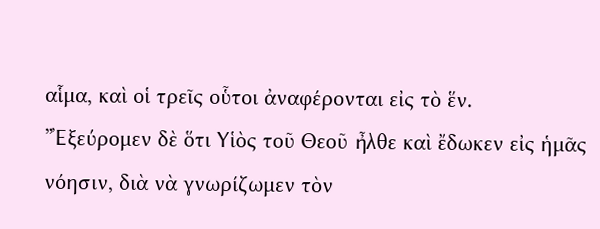αἷμα, καὶ οἱ τρεῖς οὗτοι ἀναφέρονται εἰς τὸ ἕν.
”Ἐξεύρομεν δὲ ὅτι Υἱὸς τοῦ Θεοῦ ἦλθε καὶ ἔδωκεν εἰς ἡμᾶς νόησιν, διὰ νὰ γνωρίζωμεν τὸν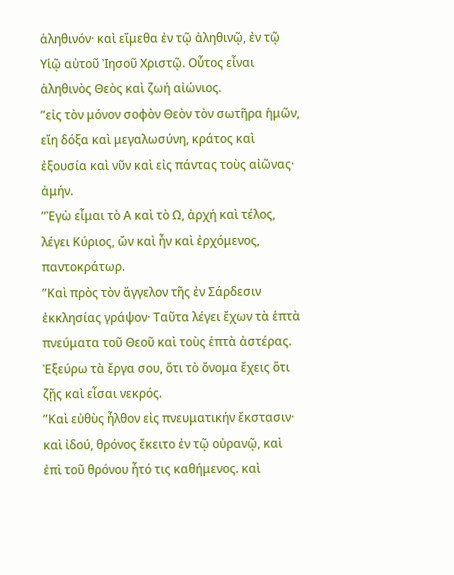ἀληθινόν· καὶ εἴμεθα ἐν τῷ ἀληθινῷ, ἐν τῷ Υἱῷ αὐτοῦ Ἰησοῦ Χριστῷ. Οὗτος εἶναι ἀληθινὸς Θεὸς καὶ ζωή αἰώνιος.
”εἰς τὸν μόνον σοφὸν Θεὸν τὸν σωτῆρα ἡμῶν, εἴη δόξα καὶ μεγαλωσύνη, κράτος καὶ ἐξουσία καὶ νῦν καὶ εἰς πάντας τοὺς αἰῶνας· ἀμήν.
”Ἐγὼ εἶμαι τὸ Α καὶ τὸ Ω, ἀρχή καὶ τέλος, λέγει Κύριος, ὤν καὶ ἦν καὶ ἐρχόμενος, παντοκράτωρ.
”Καὶ πρὸς τὸν ἄγγελον τῆς ἐν Σάρδεσιν ἐκκλησίας γράψον· Ταῦτα λέγει ἔχων τὰ ἑπτὰ πνεύματα τοῦ Θεοῦ καὶ τοὺς ἑπτὰ ἀστέρας. Ἐξεύρω τὰ ἔργα σου, ὅτι τὸ ὄνομα ἔχεις ὅτι ζῇς καὶ εἶσαι νεκρός.
”Καὶ εὐθὺς ἦλθον εἰς πνευματικήν ἔκστασιν· καὶ ἰδού, θρόνος ἔκειτο ἐν τῷ οὐρανῷ, καὶ ἐπὶ τοῦ θρόνου ἦτό τις καθήμενος. καὶ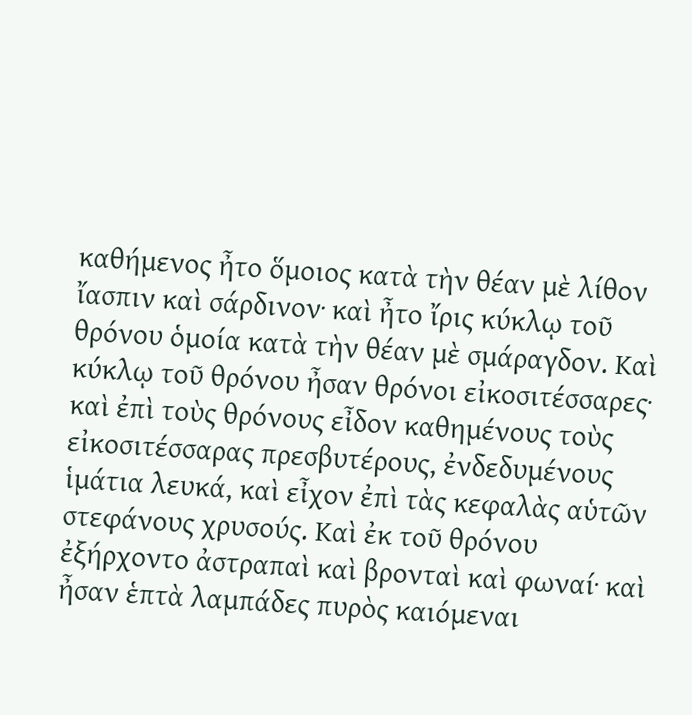καθήμενος ἦτο ὅμοιος κατὰ τὴν θέαν μὲ λίθον ἴασπιν καὶ σάρδινον· καὶ ἦτο ἴρις κύκλῳ τοῦ θρόνου ὁμοία κατὰ τὴν θέαν μὲ σμάραγδον. Καὶ κύκλῳ τοῦ θρόνου ἦσαν θρόνοι εἰκοσιτέσσαρες· καὶ ἐπὶ τοὺς θρόνους εἶδον καθημένους τοὺς εἰκοσιτέσσαρας πρεσβυτέρους, ἐνδεδυμένους ἱμάτια λευκά, καὶ εἶχον ἐπὶ τὰς κεφαλὰς αὑτῶν στεφάνους χρυσούς. Καὶ ἐκ τοῦ θρόνου ἐξήρχοντο ἀστραπαὶ καὶ βρονταὶ καὶ φωναί· καὶ ἦσαν ἑπτὰ λαμπάδες πυρὸς καιόμεναι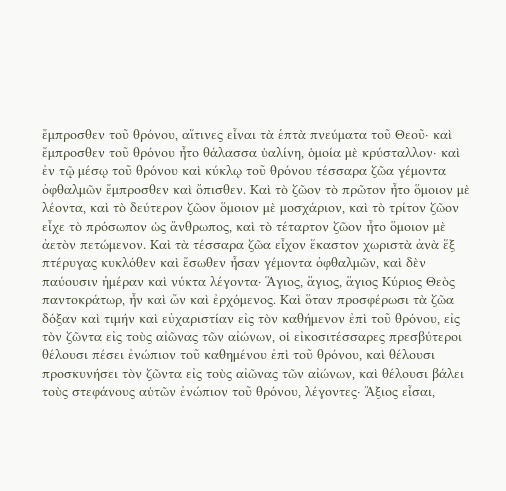ἔμπροσθεν τοῦ θρόνου, αἵτινες εἶναι τὰ ἑπτὰ πνεύματα τοῦ Θεοῦ· καὶ ἔμπροσθεν τοῦ θρόνου ἦτο θάλασσα ὑαλίνη, ὁμοία μὲ κρύσταλλον· καὶ ἐν τῷ μέσῳ τοῦ θρόνου καὶ κύκλῳ τοῦ θρόνου τέσσαρα ζῶα γέμοντα ὀφθαλμῶν ἔμπροσθεν καὶ ὄπισθεν. Καὶ τὸ ζῶον τὸ πρῶτον ἦτο ὅμοιον μὲ λέοντα, καὶ τὸ δεύτερον ζῶον ὅμοιον μὲ μοσχάριον, καὶ τὸ τρίτον ζῶον εἶχε τὸ πρόσωπον ὡς ἄνθρωπος, καὶ τὸ τέταρτον ζῶον ἦτο ὅμοιον μὲ ἀετὸν πετώμενον. Καὶ τὰ τέσσαρα ζῶα εἶχον ἕκαστον χωριστὰ ἀνὰ ἕξ πτέρυγας κυκλόθεν καὶ ἔσωθεν ἦσαν γέμοντα ὀφθαλμῶν, καὶ δὲν παύουσιν ἡμέραν καὶ νύκτα λέγοντα· Ἃγιος, ἅγιος, ἅγιος Κύριος Θεὸς παντοκράτωρ, ἦν καὶ ὤν καὶ ἐρχόμενος. Καὶ ὅταν προσφέρωσι τὰ ζῶα δόξαν καὶ τιμήν καὶ εὐχαριστίαν εἰς τὸν καθήμενον ἐπὶ τοῦ θρόνου, εἰς τὸν ζῶντα εἰς τοὺς αἰῶνας τῶν αἰώνων, οἱ εἰκοσιτέσσαρες πρεσβύτεροι θέλουσι πέσει ἐνώπιον τοῦ καθημένου ἐπὶ τοῦ θρόνου, καὶ θέλουσι προσκυνήσει τὸν ζῶντα εἰς τοὺς αἰῶνας τῶν αἰώνων, καὶ θέλουσι βάλει τοὺς στεφάνους αὑτῶν ἐνώπιον τοῦ θρόνου, λέγοντες· Ἄξιος εἶσαι,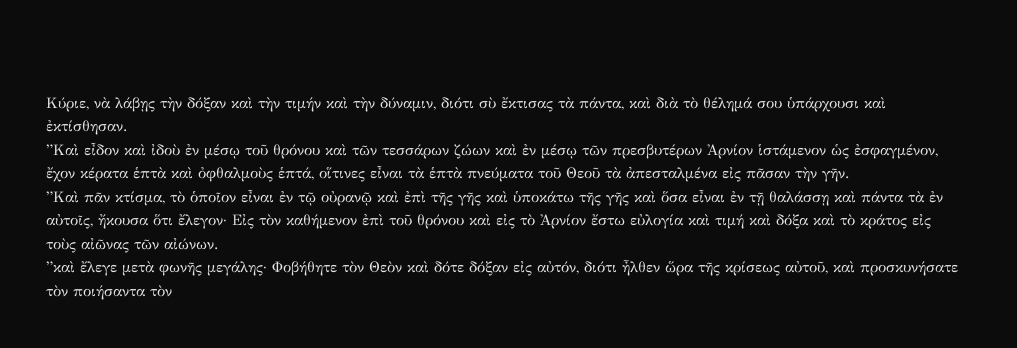Κύριε, νὰ λάβῃς τὴν δόξαν καὶ τὴν τιμήν καὶ τὴν δύναμιν, διότι σὺ ἔκτισας τὰ πάντα, καὶ διὰ τὸ θέλημά σου ὑπάρχουσι καὶ ἐκτίσθησαν.
”Καὶ εἶδον καὶ ἰδοὺ ἐν μέσῳ τοῦ θρόνου καὶ τῶν τεσσάρων ζώων καὶ ἐν μέσῳ τῶν πρεσβυτέρων Ἀρνίον ἱστάμενον ὡς ἐσφαγμένον, ἔχον κέρατα ἑπτὰ καὶ ὀφθαλμοὺς ἑπτά, οἵτινες εἶναι τὰ ἑπτὰ πνεύματα τοῦ Θεοῦ τὰ ἀπεσταλμένα εἰς πᾶσαν τὴν γῆν.
”Καὶ πᾶν κτίσμα, τὸ ὁποῖον εἶναι ἐν τῷ οὐρανῷ καὶ ἐπὶ τῆς γῆς καὶ ὑποκάτω τῆς γῆς καὶ ὅσα εἶναι ἐν τῇ θαλάσσῃ καὶ πάντα τὰ ἐν αὐτοῖς, ἤκουσα ὅτι ἔλεγον· Εἰς τὸν καθήμενον ἐπὶ τοῦ θρόνου καὶ εἰς τὸ Ἀρνίον ἔστω εὐλογία καὶ τιμή καὶ δόξα καὶ τὸ κράτος εἰς τοὺς αἰῶνας τῶν αἰώνων.
”καὶ ἔλεγε μετὰ φωνῆς μεγάλης· Φοβήθητε τὸν Θεὸν καὶ δότε δόξαν εἰς αὐτόν, διότι ἦλθεν ὥρα τῆς κρίσεως αὐτοῦ, καὶ προσκυνήσατε τὸν ποιήσαντα τὸν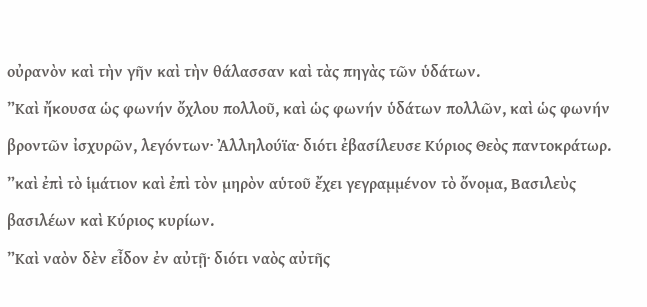οὐρανὸν καὶ τὴν γῆν καὶ τὴν θάλασσαν καὶ τὰς πηγὰς τῶν ὑδάτων.
”Καὶ ἤκουσα ὡς φωνήν ὄχλου πολλοῦ, καὶ ὡς φωνήν ὑδάτων πολλῶν, καὶ ὡς φωνήν βροντῶν ἰσχυρῶν, λεγόντων· Ἀλληλούϊα· διότι ἐβασίλευσε Κύριος Θεὸς παντοκράτωρ.
”καὶ ἐπὶ τὸ ἱμάτιον καὶ ἐπὶ τὸν μηρὸν αὑτοῦ ἔχει γεγραμμένον τὸ ὄνομα, Βασιλεὺς βασιλέων καὶ Κύριος κυρίων.
”Καὶ ναὸν δὲν εἶδον ἐν αὐτῇ· διότι ναὸς αὐτῆς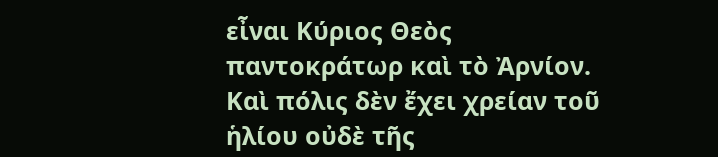εἶναι Κύριος Θεὸς παντοκράτωρ καὶ τὸ Ἀρνίον. Καὶ πόλις δὲν ἔχει χρείαν τοῦ ἡλίου οὐδὲ τῆς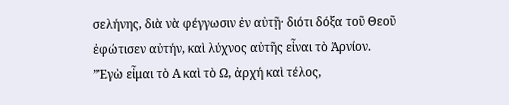σελήνης, διὰ νὰ φέγγωσιν ἐν αὐτῇ· διότι δόξα τοῦ Θεοῦ ἐφώτισεν αὐτήν, καὶ λύχνος αὐτῆς εἶναι τὸ Ἀρνίον.
”Ἐγὼ εἶμαι τὸ Α καὶ τὸ Ω, ἀρχή καὶ τέλος,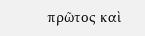πρῶτος καὶ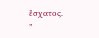ἔσχατος.
”